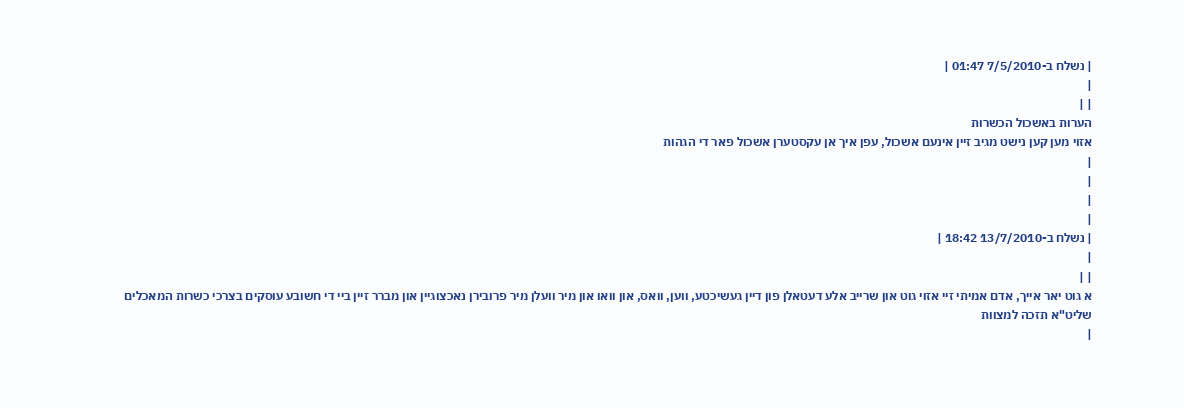| נשלח ב-7/5/2010 01:47 |
|
| |
הערות באשכול הכשרות
אזוי מען קען נישט מגיב זיין אינעם אשכול, עפן איך אן עקסטערן אשכול פאר די הגהות
|
|
|
|
| נשלח ב-13/7/2010 18:42 |
|
| |
א גוט יאר אייך, אדם אמיתי זיי אזוי גוט און שרייב אלע דעטאלן פון דיין געשיכטע, ווען, וואס, און וואו און מיר וועלן מיר פרובירן נאכצוגיין און מברר זיין ביי די חשובע עוסקים בצרכי כשרות המאכלים שליט"א תזכה למצוות
|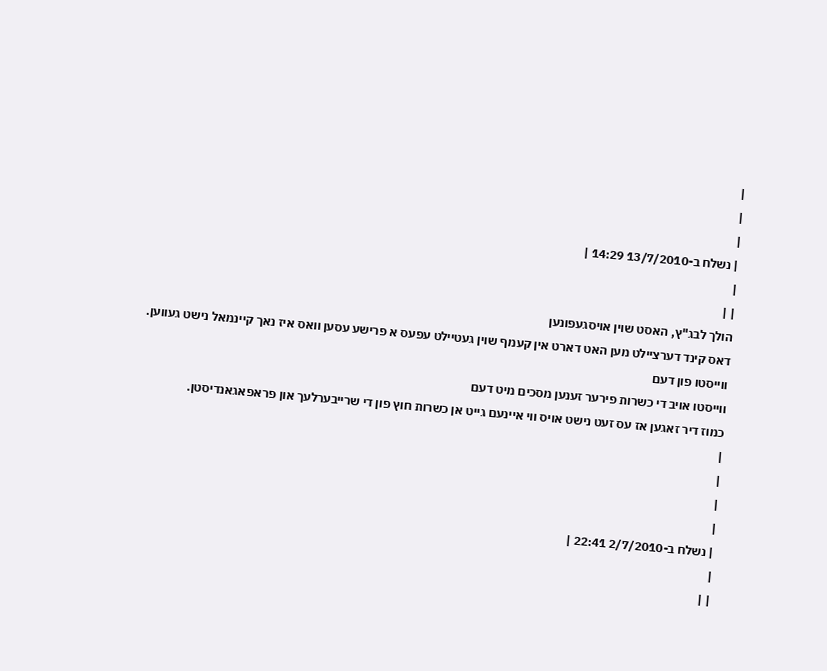|
|
|
| נשלח ב-13/7/2010 14:29 |
|
| |
הולך לבג"ץ, האסט שוין אויסגעפונען
דאס קינד דערציילט מען האט דארט אין קעמף שוין געטיילט עפעס א פרישע עסען וואס איז נאך קיינמאל נישט געווען.
ווייסטו פון דעם
ווייסטו אויב די כשרות פירער זענען מסכים מיט דעם
כמוז דיר זאגען אז עס זעט נישט אויס ווי איינעם גייט אן כשרות חוץ פון די שרייבערלעך און פראפאגאנדיסטן.
|
|
|
|
| נשלח ב-2/7/2010 22:41 |
|
| |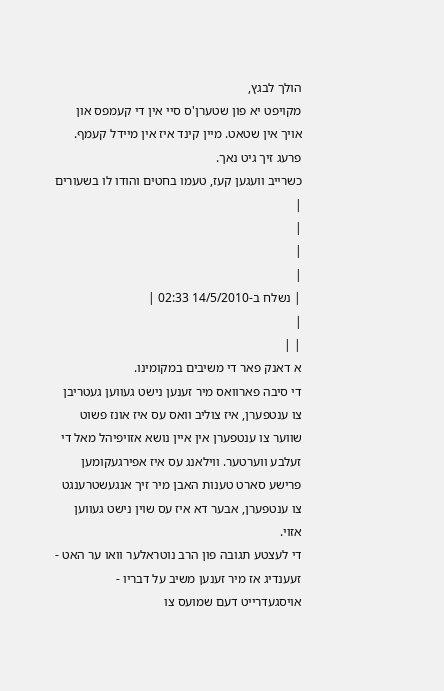הולך לבגץ,
מקויפט יא פון שטערן'ס סיי אין די קעמפס און אויך אין שטאט. מיין קינד איז אין מיידל קעמף. פרעג זיך גיט נאך.
כשרייב וועגען קעז, טעמו בחטים והודו לו בשעורים
|
|
|
|
| נשלח ב-14/5/2010 02:33 |
|
| |
א דאנק פאר די משיבים במקומינו.
די סיבה פארוואס מיר זענען נישט געווען געטריבן צו ענטפערן, איז צוליב וואס עס איז אונז פשוט שווער צו ענטפערן אין איין נושא אזויפיהל מאל די זעלבע ווערטער. ווילאנג עס איז אפירגעקומען פרישע סארט טענות האבן מיר זיך אנגעשטרענגט צו ענטפערן, אבער דא איז עס שוין נישט געווען אזוי.
די לעצטע תגובה פון הרב נוטראלער וואו ער האט - זעענדיג אז מיר זענען משיב על דבריו - אויסגעדרייט דעם שמועס צו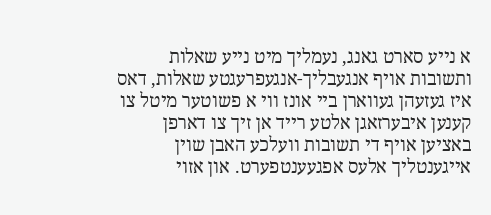א נייע סארט גאנג, נעמליך מיט נייע שאלות ותשובות אויף אנגעבליך-אנגעפרעגטע שאלות, דאס איז געזעהן געווארן ביי אונז ווי א פשוטער מיטל צו קענען איבערזאגן אלטע רייד אן זיך צו דארפן באציען אויף די תשובות וועלכע האבן שוין אייגענטליך אלעס אפגעענטפערט. און אזוי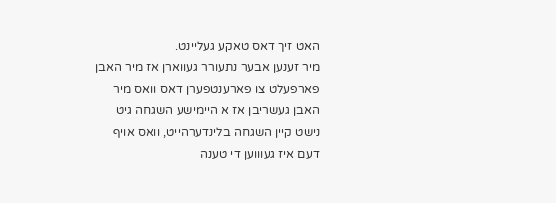האט זיך דאס טאקע געליינט.
מיר זענען אבער נתעורר געווארן אז מיר האבן פארפעלט צו פארענטפערן דאס וואס מיר האבן געשריבן אז א היימישע השגחה גיט נישט קיין השגחה בלינדערהייט, וואס אויף דעם איז געוווען די טענה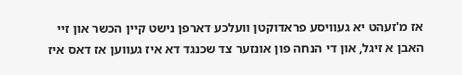אז מ'זעהט יא געוויסע פראדוקטן וועלכע דארפן נישט קיין הכשר און זיי האבן א זיגל, און די הנחה פון אונזער צד שכנגד דא איז געווען אז דאס איז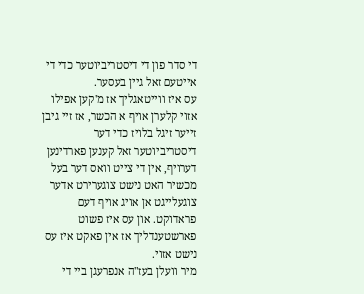די סדר פון די דיסטריביוטער כדי די אייטעם זאל גיין בעסער.
עס איז ווייטאגליך אז מ'קען אפילו אזוי קלערן אויף א הכשר, אז זיי גיבן זייער זיגל בלויז כדי דער דיסטריביוטער זאל קענען פארדינען דערויף, אין די צייט וואס דער בעל מכשיר האט נישט צוגערירט אדער צוגעלייגט אן אויג אויף דעם פראדוקט. און עס איז פשוט פארשטענדליך אז אין פאקט איז עס נישט אזוי.
מיר וועלן בעז"ה אנפרעגן ביי די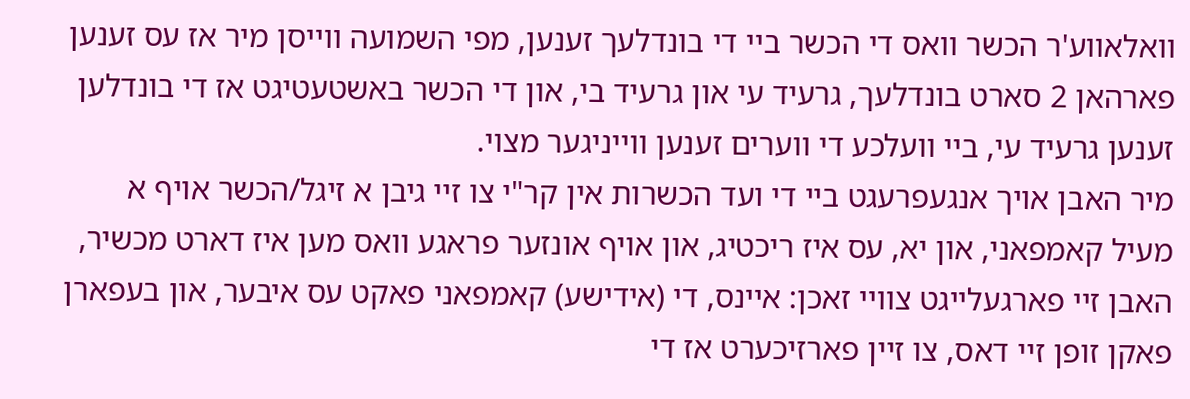וואלאווע'ר הכשר וואס די הכשר ביי די בונדלעך זענען, מפי השמועה ווייסן מיר אז עס זענען פארהאן 2 סארט בונדלעך, גרעיד עי און גרעיד בי, און די הכשר באשטעטיגט אז די בונדלען זענען גרעיד עי, ביי וועלכע די ווערים זענען ווייניגער מצוי.
מיר האבן אויך אנגעפרעגט ביי די ועד הכשרות אין קר"י צו זיי גיבן א זיגל/הכשר אויף א מעיל קאמפאני, און יא, עס איז ריכטיג, און אויף אונזער פראגע וואס מען איז דארט מכשיר, האבן זיי פארגעלייגט צוויי זאכן: איינס, די (אידישע) קאמפאני פאקט עס איבער, און בעפארן פאקן זופן זיי דאס, צו זיין פארזיכערט אז די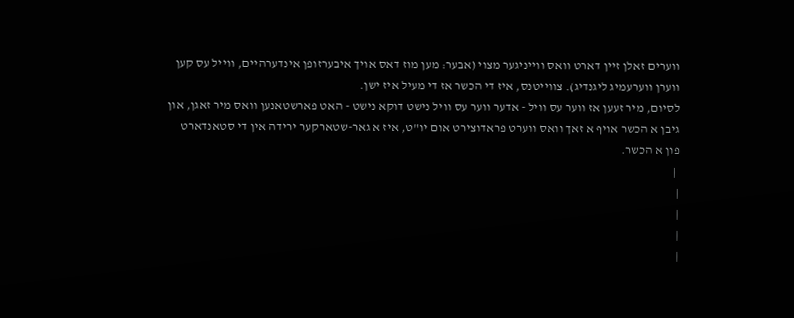ווערים זאלן זיין דארט וואס ווייניגער מצוי (אבער: מען מוז דאס אויך איבערזופן אינדערהיים, ווייל עס קען ווערן ווערעמיג ליגנדיג). צווייטנס, איז די הכשר אז די מעיל איז ישן.
לסיום, מיר זעען אז ווער עס וויל - אדער ווער עס וויל נישט דוקא נישט - האט פארשטאנען וואס מיר זאגן, און גיבן א הכשר אויף א זאך וואס ווערט פראדוצירט אום יו"ט, איז א גאר-שטארקער ירידה אין די סטאנדארט פון א הכשר.
 |
|
|
|
|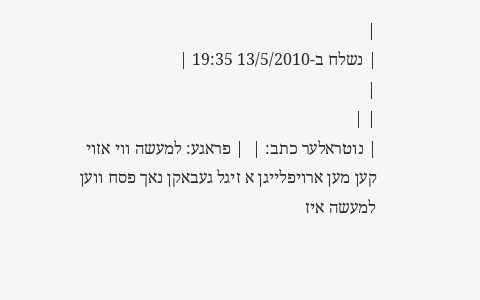|
| נשלח ב-13/5/2010 19:35 |
|
| |
| נוטראלער כתב: |  | פראגע: למעשה ווי אזוי קען מען ארויפלייגן א זיגל געבאקן נאך פסח ווען למעשה איז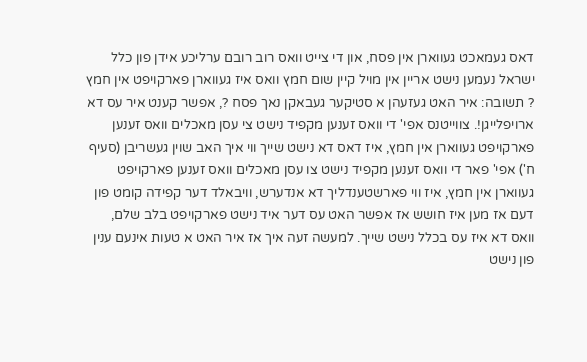דאס געמאכט געווארן אין פסח, און די צייט וואס רוב רובם ערליכע אידן פון כלל ישראל נעמען נישט אריין אין מויל קיין שום חמץ וואס איז געווארן פארקויפט אין חמץ ? תשובה: איר האט געזעהן א סטיקער געבאקן נאך פסח ?, אפשר קענט איר עס דא ארויפלייגן!. צווייטנס אפי' די וואס זענען מקפיד נישט צי עסן מאכלים וואס זענען פארקויפט געווארן אין חמץ, איז דאס דא נישט שייך ווי איך האב שוין געשריבן (סעיף ח') אפי' פאר די וואס זענען מקפיד נישט צו עסן מאכלים וואס זענען פארקויפט געווארן אין חמץ, איז ווי פארשטענדליך דא אנדערש, וויבאלד דער קפידה קומט פון דעם אז מען איז חושש אז אפשר האט עס דער איד נישט פארקויפט בלב שלם, וואס דא איז עס בכלל נישט שייך. למעשה זעה איך אז איר האט א טעות אינעם ענין פון נישט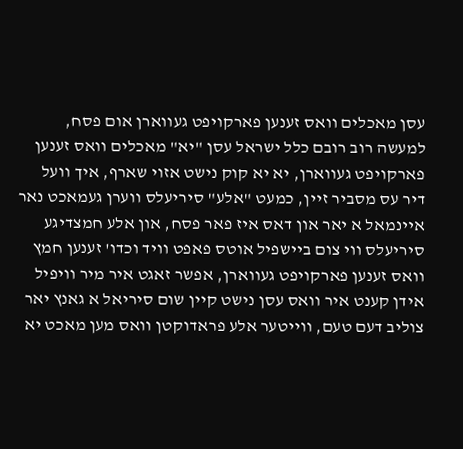עסן מאכלים וואס זענען פארקויפט געווארן אום פסח, למעשה רוב רובם כלל ישראל עסן "יא" מאכלים וואס זענען פארקויפט געווארן, יא יא קוק נישט אזוי שארף, איך וועל דיר עס מסביר זיין, כמעט "אלע" סיריעלס ווערן געמאכט נאר איינמאל א יאר און דאס איז פאר פסח, און אלע חמצדיגע סיריעלס ווי צום ביישפיל אוטס פאפט וויד וכדו' זענען חמץ וואס זענען פארקויפט געווארן, אפשר זאגט איר מיר וויפיל אידן קענט איר וואס עסן נישט קיין שום סיריאל א גאנץ יאר צוליב דעם טעם, ווייטער אלע פראדוקטן וואס מען מאכט יא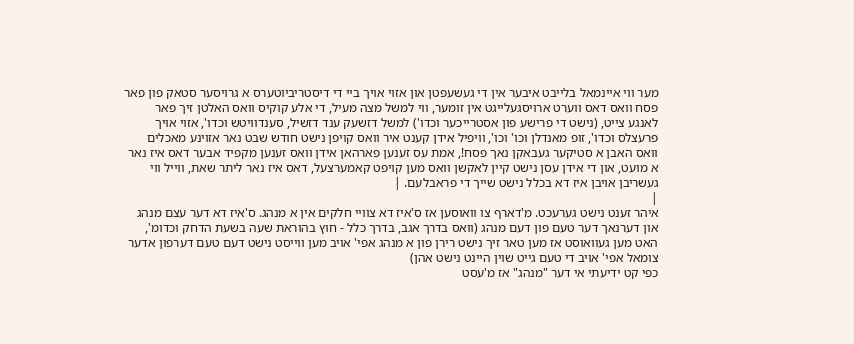מער ווי איינמאל בלייבט איבער אין די געשעפטן און אזוי אויך ביי די דיסטריביוטערס א גרויסער סטאק פון פאר פסח וואס דאס ווערט ארויסגעלייגט אין זומער, ווי למשל מצה מעיל, די אלע קוקיס וואס האלטן זיך פאר לאנגע צייט, (נישט די פרישע פון אסטרייכער וכדו') למשל דזשעק ענד דזשיל, סענדוויטש וכדו', אזוי אויך פרעצלס וכדו', זופ מאנדלן וכו' וכו', וויפיל אידן קענט איר וואס קויפן נישט חודש שבט נאר אזוינע מאכלים וואס האבן א סטיקער געבאקן נאך פסח!, אמת עס זענען פארהאן אידן וואס זענען מקפיד אבער דאס איז נאר א מועט, און די אידן עסן נישט קיין לאקשן וואס מען קויפט קאמערצעל, דאס איז נאר ליתר שאת, ווייל ווי געשריבן אויבן איז דא בכלל נישט שייך די פראבלעם. |
|
איהר זענט נישט גערעכט. מ'דארף צו וואוסען אז ס'איז דא צוויי חלקים אין א מנהג. ס'איז דא דער עצם מנהג און דערנאך דער טעם פון דעם מנהג (וואס בדרך אגב, בדרך כלל - חוץ בהוראת שעה בשעת הדחק וכדומ', האט מען געוואוסט אז מען טאר זיך נישט רירן פון א מנהג אפי' אויב מען ווייסט נישט דעם טעם דערפון אדער צומאל אפי' אויב די טעם גייט שוין היינט נישט אהן)
כפי קט ידיעתי אי דער "מנהג" אז מ'עסט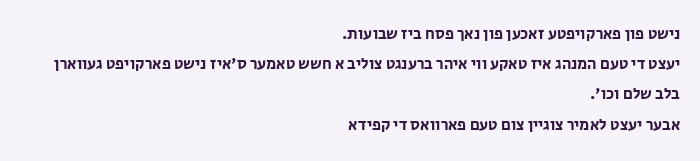נישט פון פארקויפטע זאכען פון נאך פסח ביז שבועות.
יעצט די טעם המנהג איז טאקע ווי איהר ברענגט צוליב א חשש טאמער ס'איז נישט פארקויפט געווארן בלב שלם וכו'.
אבער יעצט לאמיר צוגיין צום טעם פארוואס די קפידא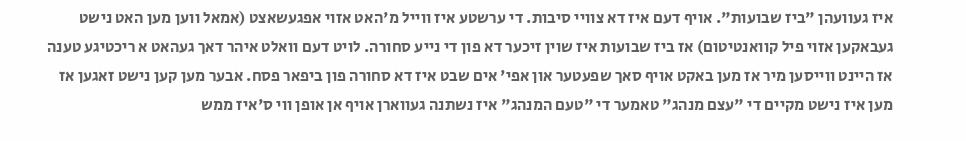איז געוועהן "ביז שבועות". אויף דעם איז דא צוויי סיבות. די ערשטע איז ווייל מ'האט אזוי אפגעשאצט (אמאל ווען מען האט נישט געבאקען אזוי פיל קוואנטיטום) אז ביז שבועות איז שוין זיכער דא פון די נייע סחורה. לויט דעם וואלט איהר דאך געהאט א ריכטיגע טענה אז היינט ווייסען מיר אז מען באקט אויף סאך שפעטער און אפי' אים שבט איז דא סחורה פון ביפאר פסח. אבער מען קען נישט זאגען אז מען איז נישט מקיים די "עצם מנהג" טאמער די "טעם המנהג" איז נשתנה געווארן אויף אן אופן ווי ס'איז ממש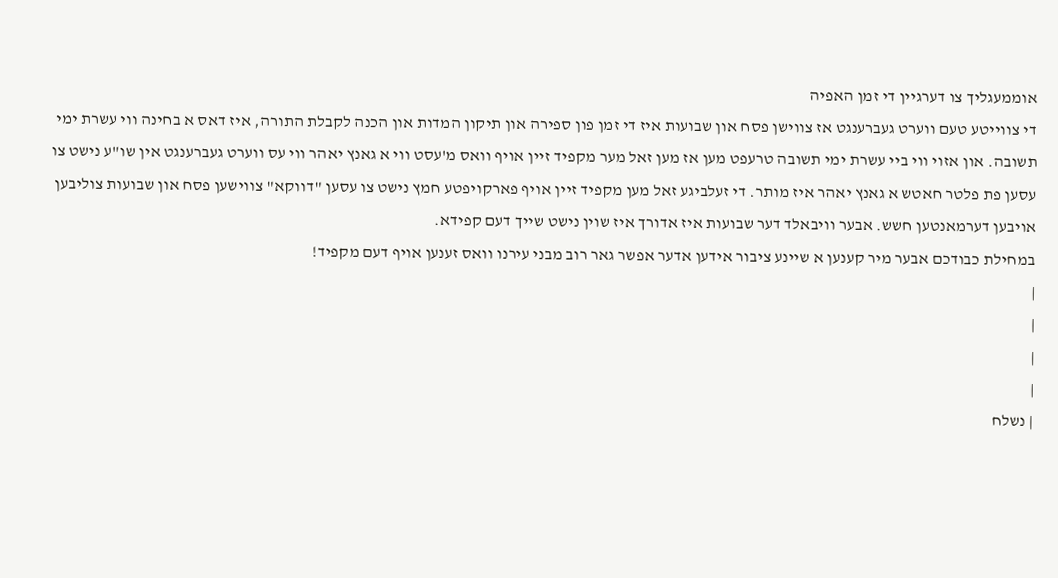אוממעגליך צו דערגיין די זמן האפיה
די צווייטע טעם ווערט געברענגט אז צווישן פסח און שבועות איז די זמן פון ספירה און תיקון המדות און הכנה לקבלת התורה, איז דאס א בחינה ווי עשרת ימי תשובה. און אזוי ווי ביי עשרת ימי תשובה טרעפט מען אז מען זאל מער מקפיד זיין אויף וואס מ'עסט ווי א גאנץ יאהר ווי עס ווערט געברענגט אין שו"ע נישט צו עסען פת פלטר חאטש א גאנץ יאהר איז מותר. די זעלביגע זאל מען מקפיד זיין אויף פארקויפטע חמץ נישט צו עסען "דווקא" צווישען פסח און שבועות צוליבען אויבען דערמאנטען חשש. אבער וויבאלד דער שבועות איז אדורך איז שוין נישט שייך דעם קפידא.
במחילת כבודכם אבער מיר קענען א שיינע ציבור אידען אדער אפשר גאר רוב מבני עירנו וואס זענען אויף דעם מקפיד!
|
|
|
|
| נשלח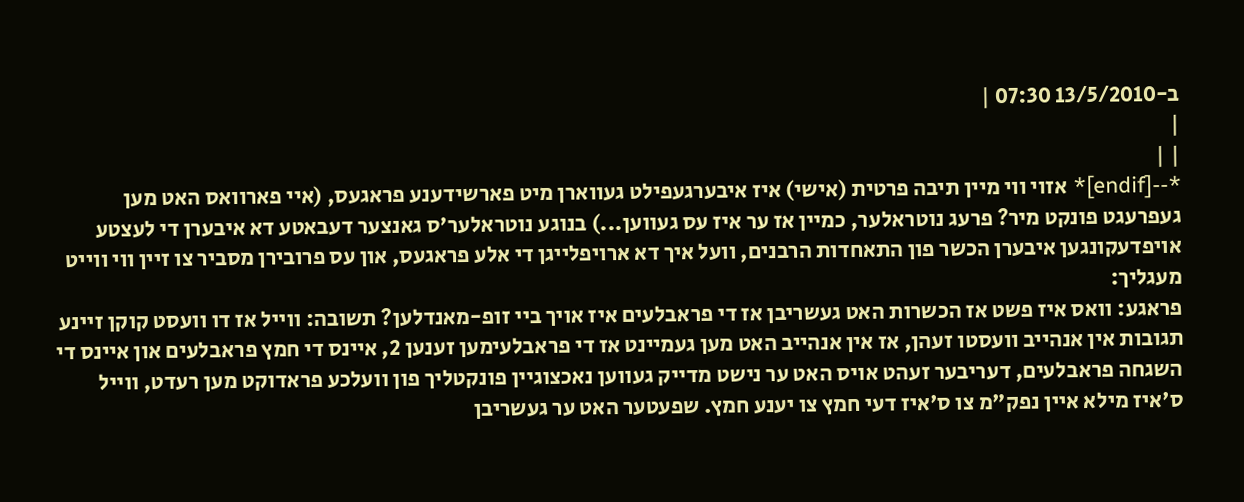ב-13/5/2010 07:30 |
|
| |
*--[endif]* אזוי ווי מיין תיבה פרטית (אישי) איז איבערגעפילט געווארן מיט פארשידענע פראגעס, (איי פארוואס האט מען געפרעגט פונקט מיר? פרעג נוטראלער, כמיין אז ער איז עס געווען...) בנוגע נוטראלער'ס גאנצער דעבאטע דא איבערן די לעצטע אויפדעקונגען איבערן הכשר פון התאחדות הרבנים, וועל איך דא ארויפלייגן די אלע פראגעס, און עס פרובירן מסביר צו זיין ווי ווייט מעגליך:
פראגע: וואס איז פשט אז הכשרות האט געשריבן אז די פראבלעים איז אויך ביי זופ-מאנדלען? תשובה: ווייל אז דו וועסט קוקן זיינע תגובות אין אנהייב וועסטו זעהן, אז אין אנהייב האט מען געמיינט אז די פראבלעימען זענען 2, איינס די חמץ פראבלעים און איינס די השגחה פראבלעים, דעריבער זעהט אויס האט ער נישט מדייק געווען נאכצוגיין פונקטליך פון וועלכע פראדוקט מען רעדט, ווייל ס'איז מילא איין נפק"מ צו ס'איז דעי חמץ צו יענע חמץ. שפעטער האט ער געשריבן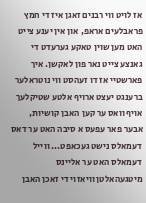אז לויט ווי רבנים זאגן איז די חמץ פראבלעים אראפ, און אין יענע צייט האט מען שוין טאקע גערעדט די גאנצע צייט נאר פון לאקשן. איך פארשטיי אז דו זעהסט ווי נוטראלער ברענגט יעצט ארויף אלטע שטיקלעך אויף וואס ער קען האבן קושיות, אבער פאר עפעס א סיבה האט ער דאס דעמאלס נישט געכאפט... ווייל דעמאלס האט ער אליינס מיטגעהאלטן וויאזוי די זאכן האבן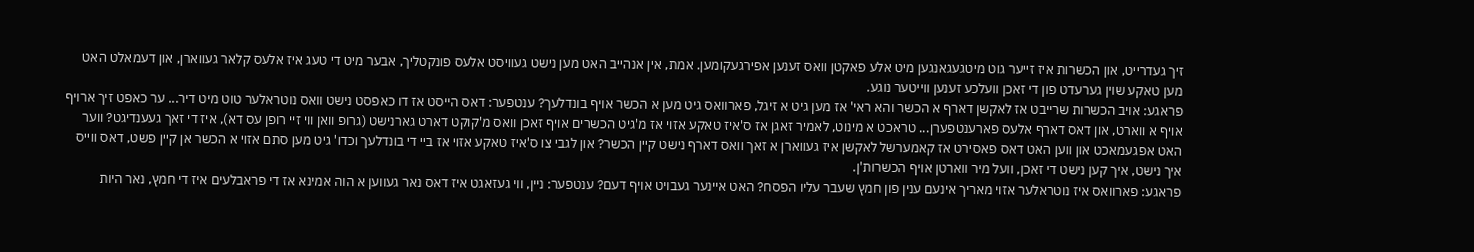זיך געדרייט, און הכשרות איז זייער גוט מיטגעגאנגען מיט אלע פאקטן וואס זענען אפירגעקומען. אמת, אין אנהייב האט מען נישט געוויסט אלעס פונקטליך, אבער מיט די טעג איז אלעס קלאר געווארן, און דעמאלט האט מען טאקע שוין גערעדט פון די זאכן וועלכע זענען ווייטער נוגע.
פראגע: אויב הכשרות שרייבט אז לאקשן דארף א הכשר והא ראי' אז מען גיט א זיגל, פארוואס גיט מען א הכשר אויף בונדלעך? ענטפער: דאס הייסט אז דו כאפסט נישט וואס נוטראלער טוט מיט דיר... ער כאפט זיך ארויף אויף א ווארט, און דאס דארף אלעס פארענטפערן... טראכט א מינוט, לאמיר זאגן אז ס'איז טאקע אזוי אז מ'גיט הכשרים אויף זאכן וואס מ'קוקט דארט גארנישט (גרופ וואן ווי זיי רופן עס דא), איז די זאך געענדיגט? ווער האט אפגעמאכט און ווען האט דאס פאסירט אז קאמערשל לאקשן איז געווארן א זאך וואס דארף נישט קיין הכשר? און לגבי צו ס'איז טאקע אזוי אז ביי די בונדלעך וכדו' גיט מען סתם אזוי א הכשר אן קיין פשט, דאס ווייס איך נישט, איך קען נישט די זאכן, וועל מיר ווארטן אויף הכשרות'ן.
פראגע: פארוואס איז נוטראלער אזוי מאריך אינעם ענין פון חמץ שעבר עליו הפסח? האט איינער געבויט אויף דעם? ענטפער: ניין, ווי געזאגט איז דאס נאר געווען א הוה אמינא אז די פראבלעים איז די חמץ, נאר היות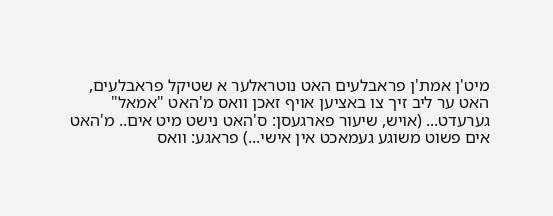מיט'ן אמת'ן פראבלעים האט נוטראלער א שטיקל פראבלעים, האט ער ליב זיך צו באציען אויף זאכן וואס מ'האט "אמאל" גערעדט... (אויש, שיעור פארגעסן: ס'האט נישט מיט אים.. מ'האט אים פשוט משוגע געמאכט אין אישי...) פראגע: וואס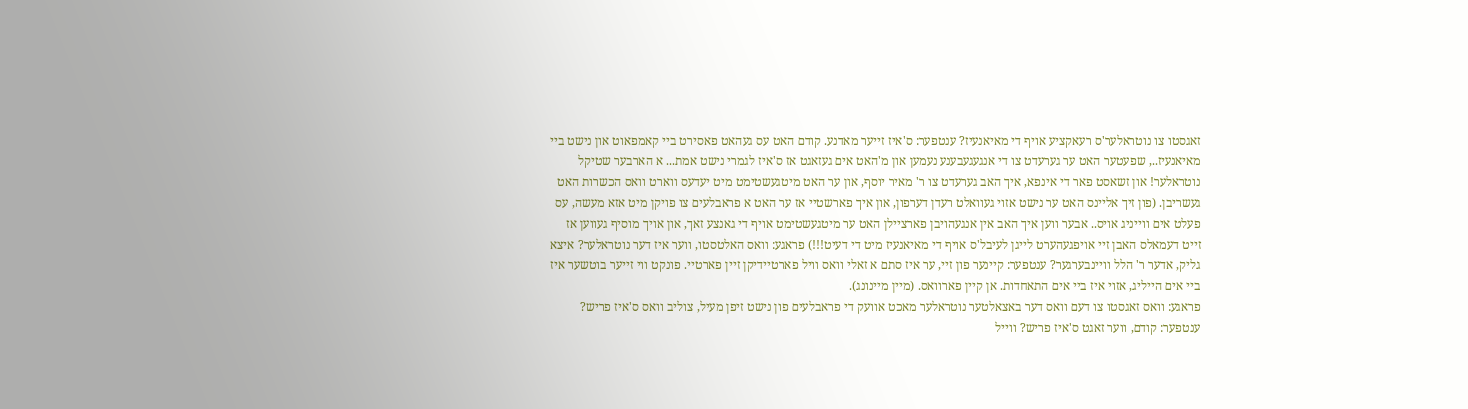זאגסטו צו נוטראלער'ס רעאקציע אויף די מאיאנעיז? ענטפער: ס'איז זייער מאדנע. קודם האט עס געהאט פאסירט ביי קאמפאוט און נישט ביי מאיאנעיז.., שפעטער האט ער גערעדט צו די אנגעגעבענע נעמען און מ'האט אים געזאגט אז ס'איז לגמרי נישט אמת... א הארבער שטיקל נוטראלער! און זשאסט פאר די אינפא, איך האב גערעדט צו ר' מאיר יוסף, און ער האט מיטגעשטימט מיט יעדעס ווארט וואס הכשרות האט געשריבן. (פון זיך אליינס האט ער נישט אזוי געוואלט רעדן דערפון, און איך פארשטיי אז ער האט א פראבלעים צו פויקן מיט אזא מעשה, עס פעלט אים ווייניג אויס.. אבער ווען איך האב אין אנגעהויבן פארציילן האט ער מיטגעשטימט אויף די גאנצע זאך, און אויך מוסיף געווען אז זייט דעמאלס האבן זיי אויפגעהערט לייגן לעיבל'ס אויף די מאיאנעיז מיט די דעיט!!!) פראגע: וואס האלטסטו, ווער איז דער נוטראלער? איצא גליק, אדער ר' הלל וויינבערגער? ענטפער: קיינער פון זיי, ער איז סתם א זאלי וואס וויל פארטיידיקן זיין פארטיי. פונקט ווי זייער בוטשער איז ביי אים הייליג, אזוי איז ביי אים התאחדות. אן קיין פארוואס. (מיין מיינונג).
פראגע: וואס זאגסטו צו דעם וואס דער באצאלטער נוטראלער מאכט אוועק די פראבלעים פון נישט זיפן מעיל, צוליב וואס ס'איז פריש? ענטפער: קודם, ווער זאגט ס'איז פריש? ווייל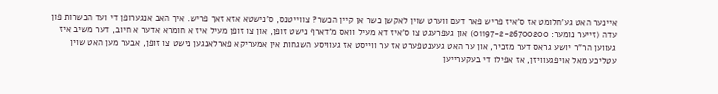איינער האט גע'חלומט אז ס'איז פריש פאר דעם ווערט שוין לאקשן כשר אן קיין הכשר? צווייטנס, ס'נישטא אזא זאך פריש. איך האב אנגערופן די ועד הכשרות פון עדה (זייער נומער: 01197-2-26700200) און געפרעגט צו ס'איז דא מעיל וואס מ'דארף נישט זופן, און צו זופן מעיל איז א חומרא אדער א חיוב, דער משיב איז געווען הר"ר יושע גראס דער מזכיר, און ער האט געענטפערט אז ער ווייסט אז געוויסע השגחות אין אמעריקא פארלאנגען נישט צו זופן, אבער מען האט שוין עטליכע מאל אויפגעוויזן, אז אפילו די בעקערייען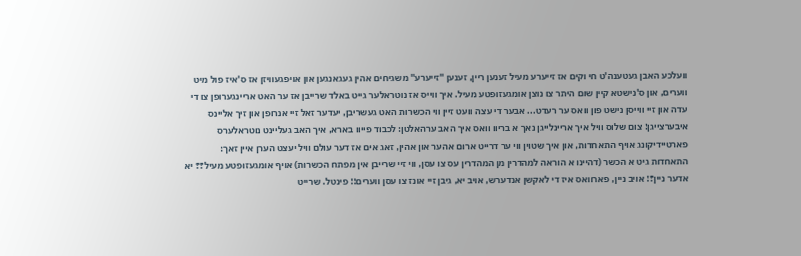וועלכע האבן געטענה'ט חי וקים אז זייערע מעיל זענען ריין, זענען "זייערע" משגיחים אהין געגאנגען און אויפגעוויזן אז ס'איז פול מיט ווערים, און ס'נישטא קיין שום היתר צו נוצן אומגעזופטע מעיל. איך ווייס אז נוטראלער גייט באלד שרייבן אז ער האט אריינגערופן צו די עדה און זיי ווייסן נישט פון וואס ער רעדט... אבער די עצה וועט זיין ווי הכשרות האט געשריבן, יעדער זאל זיי אנרופן און זיך אליינס איבערצייגן! צום שלוס וויל איך אריינלייגן נאך א בריוו וואס איך האב ערהאלטן: לכבוד פייוו בארא, איך האב געליינט נוטראלערס פארטיידיקונג אויף התאחדות, און איך שטוין ווי ער דרייט ארום אהער און אהין, זאג אים אז דער עולם וויל יעצט הערן איין זאך: התאחדות גיט א הכשר (דהיינו א הוראה למהדרין מן המהדרין עס צו עסן, ווי זיי שרייבן אין מפתח הכשרות) אויף אומגעזופטע מעיל?? יא אדער ניין?! אויב ניין, פארוואס איז די לאקשן אנדערש, אויב יא, גיבן זיי אונז צו עסן ווערים!! פינטל. שרייט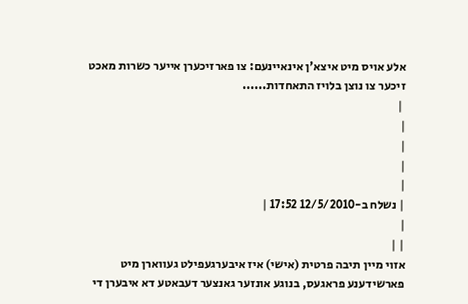אלע אויס מיט איצא'ן אינאיינעם: צו פארזיכערן אייער כשרות מאכט זיכער צו נוצן בלויז התאחדות......
 |
|
|
|
|
| נשלח ב-12/5/2010 17:52 |
|
| |
אזוי מיין תיבה פרטית (אישי) איז איבערגעפילט געווארן מיט פארשידענע פראגעס, בנוגע אונזער גאנצער דעבאטע דא איבערן די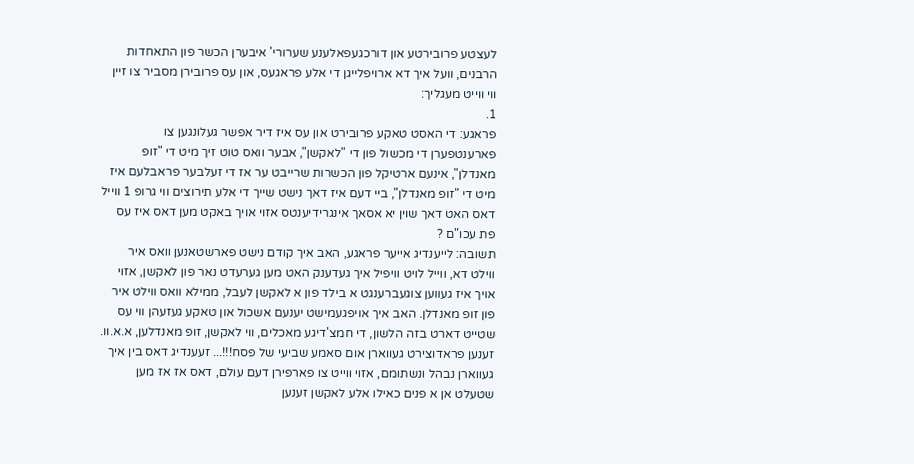לעצטע פרובירטע און דורכגעפאלענע שערורי' איבערן הכשר פון התאחדות הרבנים, וועל איך דא ארויפלייגן די אלע פראגעס, און עס פרובירן מסביר צו זיין ווי ווייט מעגליך:
1.
פראגע: די האסט טאקע פרובירט און עס איז דיר אפשר געלונגען צו פארענטפערן די מכשול פון די "לאקשן", אבער וואס טוט זיך מיט די "זופ מאנדלן", אינעם ארטיקל פון הכשרות שרייבט ער אז די זעלבער פראבלעם איז מיט די "זופ מאנדלן", ביי דעם איז דאך נישט שייך די אלע תירוצים ווי גרופ 1 ווייל דאס האט דאך שוין יא אסאך אינגרידיענטס אזוי אויך באקט מען דאס איז עס פת עכו"ם ?
תשובה: לייענדיג אייער פראגע, האב איך קודם נישט פארשטאנען וואס איר ווילט דא, ווייל לויט וויפיל איך געדענק האט מען גערעדט נאר פון לאקשן, אזוי אויך איז געווען צוגעברענגט א בילד פון א לאקשן לעבל, ממילא וואס ווילט איר פון זופ מאנדלן. האב איך אויפגעמישט יענעם אשכול און טאקע געזעהן ווי עס שטייט דארט בזה הלשון, די חמצ'דיגע מאכלים, ווי לאקשן, זופ מאנדלען, א.א.וו. זענען פראדוצירט געווארן אום סאמע שביעי של פסח!!!... זעענדיג דאס בין איך געווארן נבהל ונשתומם, אזוי ווייט צו פארפירן דעם עולם, דאס אז אז מען שטעלט אן א פנים כאילו אלע לאקשן זענען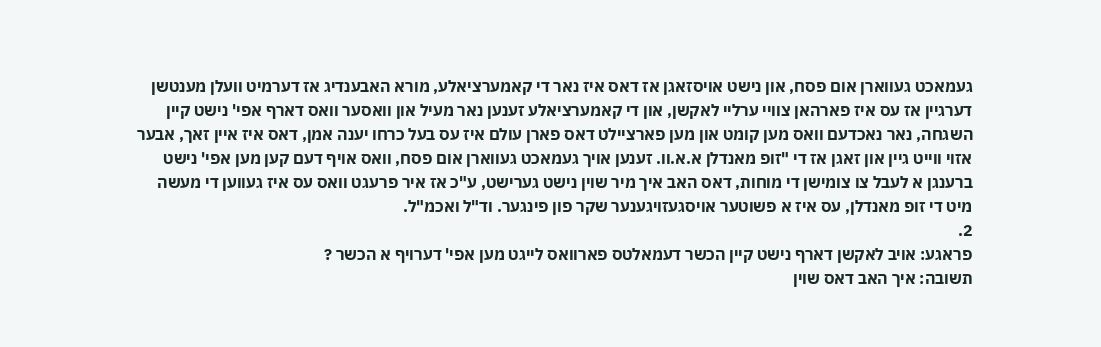געמאכט געווארן אום פסח, און נישט אויסזאגן אז דאס איז נאר די קאמערציאלע, מורא האבענדיג אז דערמיט וועלן מענטשן דערגיין אז עס איז פארהאן צוויי ערליי לאקשן, און די קאמערציאלע זענען נאר מעיל און וואסער וואס דארף אפי' נישט קיין השגחה, נאר נאכדעם וואס מען קומט און מען פארציילט דאס פארן עולם איז עס בעל כרחו יענה אמן, דאס איז איין זאך, אבער אזוי ווייט גיין און זאגן אז די "זופ מאנדלן א.א.וו. זענען אויך געמאכט געווארן אום פסח, וואס אויף דעם קען מען אפי' נישט ברענגן א לעבל צו צומישן די מוחות, דאס האב איך מיר שוין נישט גערישט, ע"כ אז איר פרעגט וואס עס איז געווען די מעשה מיט די זופ מאנדלן, עס איז א פשוטער אויסגעזויגענער שקר פון פינגער. וד"ל ואכמ"ל.
2.
פראגע: אויב לאקשן דארף נישט קיין הכשר דעמאלטס פארוואס לייגט מען אפי' דערויף א הכשר ?
תשובה: איך האב דאס שוין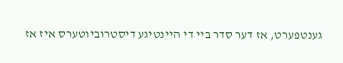גענטפערט, אז דער סדר ביי די היינטיגע דיסטרוביוטערס איז אז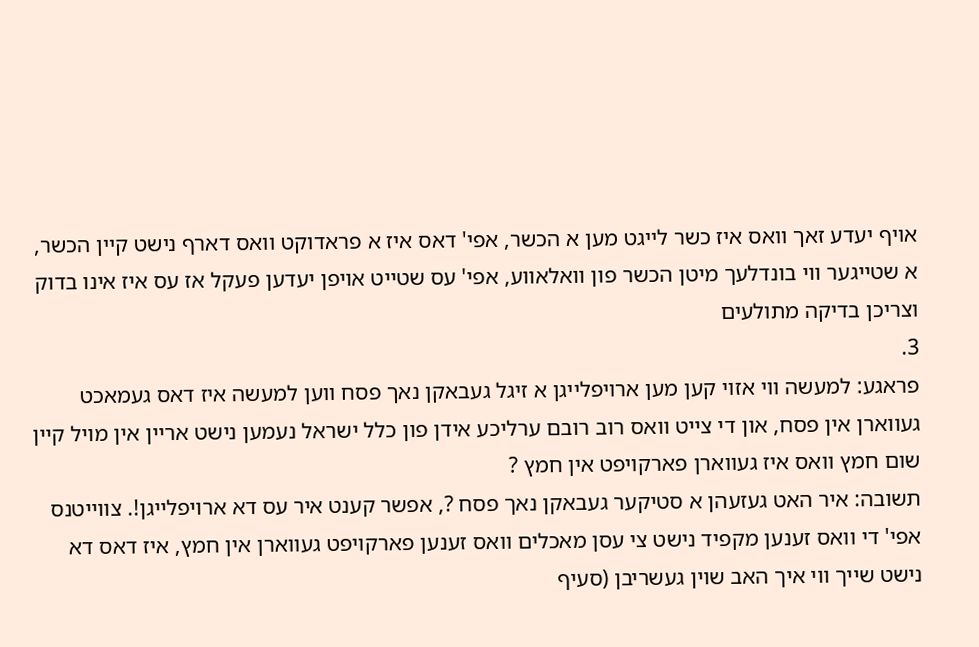אויף יעדע זאך וואס איז כשר לייגט מען א הכשר, אפי' דאס איז א פראדוקט וואס דארף נישט קיין הכשר, א שטייגער ווי בונדלעך מיטן הכשר פון וואלאווע, אפי' עס שטייט אויפן יעדען פעקל אז עס איז אינו בדוק וצריכן בדיקה מתולעים
3.
פראגע: למעשה ווי אזוי קען מען ארויפלייגן א זיגל געבאקן נאך פסח ווען למעשה איז דאס געמאכט געווארן אין פסח, און די צייט וואס רוב רובם ערליכע אידן פון כלל ישראל נעמען נישט אריין אין מויל קיין שום חמץ וואס איז געווארן פארקויפט אין חמץ ?
תשובה: איר האט געזעהן א סטיקער געבאקן נאך פסח ?, אפשר קענט איר עס דא ארויפלייגן!. צווייטנס אפי' די וואס זענען מקפיד נישט צי עסן מאכלים וואס זענען פארקויפט געווארן אין חמץ, איז דאס דא נישט שייך ווי איך האב שוין געשריבן (סעיף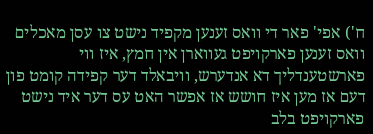ח') אפי' פאר די וואס זענען מקפיד נישט צו עסן מאכלים וואס זענען פארקויפט געווארן אין חמץ, איז ווי פארשטענדליך דא אנדערש, וויבאלד דער קפידה קומט פון דעם אז מען איז חושש אז אפשר האט עס דער איד נישט פארקויפט בלב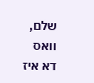שלם, וואס דא איז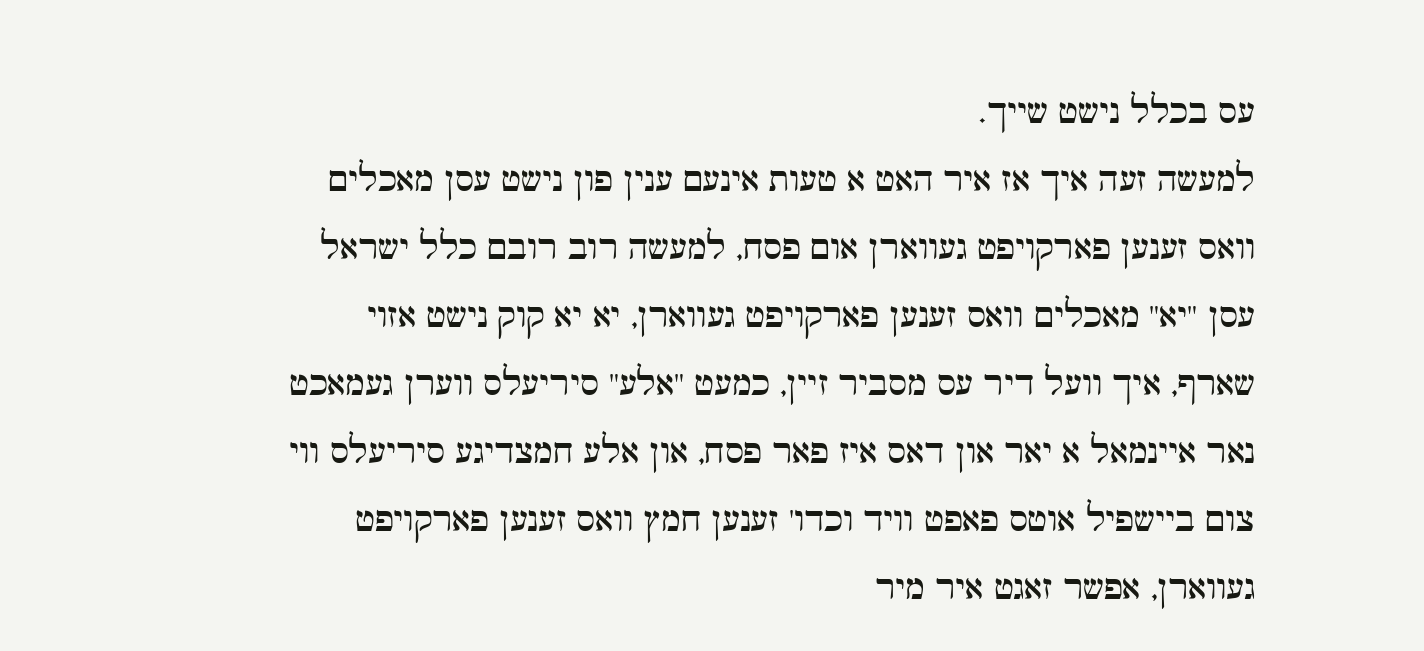עס בכלל נישט שייך.
למעשה זעה איך אז איר האט א טעות אינעם ענין פון נישט עסן מאכלים וואס זענען פארקויפט געווארן אום פסח, למעשה רוב רובם כלל ישראל עסן "יא" מאכלים וואס זענען פארקויפט געווארן, יא יא קוק נישט אזוי שארף, איך וועל דיר עס מסביר זיין, כמעט "אלע" סיריעלס ווערן געמאכט נאר איינמאל א יאר און דאס איז פאר פסח, און אלע חמצדיגע סיריעלס ווי צום ביישפיל אוטס פאפט וויד וכדו' זענען חמץ וואס זענען פארקויפט געווארן, אפשר זאגט איר מיר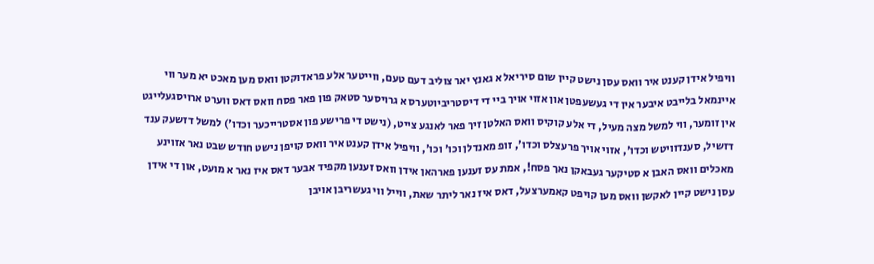וויפיל אידן קענט איר וואס עסן נישט קיין שום סיריאל א גאנץ יאר צוליב דעם טעם, ווייטער אלע פראדוקטן וואס מען מאכט יא מער ווי איינמאל בלייבט איבער אין די געשעפטן און אזוי אויך ביי די דיסטריביוטערס א גרויסער סטאק פון פאר פסח וואס דאס ווערט ארויסגעלייגט אין זומער, ווי למשל מצה מעיל, די אלע קוקיס וואס האלטן זיך פאר לאנגע צייט, (נישט די פרישע פון אסטרייכער וכדו') למשל דזשעק ענד דזשיל, סענדוויטש וכדו', אזוי אויך פרעצלס וכדו', זופ מאנדלן וכו' וכו', וויפיל אידן קענט איר וואס קויפן נישט חודש שבט נאר אזוינע מאכלים וואס האבן א סטיקער געבאקן נאך פסח!, אמת עס זענען פארהאן אידן וואס זענען מקפיד אבער דאס איז נאר א מועט, און די אידן עסן נישט קיין לאקשן וואס מען קויפט קאמערצעל, דאס איז נאר ליתר שאת, ווייל ווי געשריבן אויבן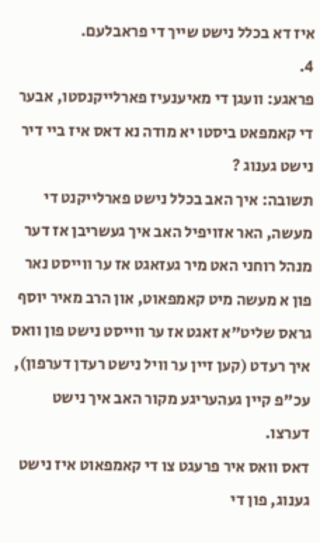איז דא בכלל נישט שייך די פראבלעם.
4.
פראגע: וועגן די מאיענעיז פארלייקנסטו, אבער די קאמפאט ביסטו יא מודה נא דאס איז ביי דיר נישט גענוג ?
תשובה: איך האב בכלל נישט פארלייקנט די מעשה, האר אזויפיל האב איך געשריבן אז דער מנהל רוחני האט מיר געזאגט אז ער ווייסט נאר פון א מעשה מיט קאמפאוט, און הרב מאיר יוסף גראס שליט"א זאגט אז ער ווייסט נישט פון וואס איך רעדט (קען זיין ער וויל נישט רעדן דערפון), עכ"פ קיין געהעריגע מקור האב איך נישט דערצו.
דאס וואס איר פרעגט צו די קאמפאוט איז נישט גענוג, פון די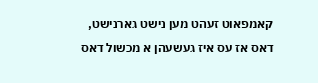קאמפאוט זעהט מען נישט גארנישט, דאס אז עס איז געשעהן א מכשול דאס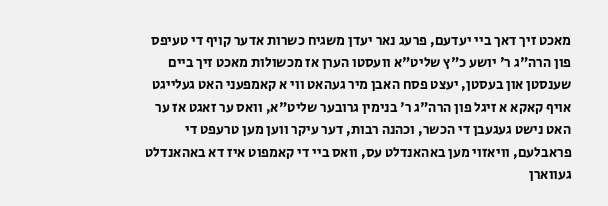מאכט זיך דאך ביי יעדעם, פרעג נאר יעדן משגיח כשרות אדער קויף די טעיפס פון הרה"ג ר' יושע כ"ץ שליט"א וועסטו הערן אז מכשולות מאכט זיך ביים שענסטן און בעסטן, יעצט פסח האבן מיר געהאט ווי א קאמפעני האט געלייגט אויף קאקא א זיגל פון הרה"ג ר' בנימין גרובער שליט"א, וואס ער זאגט אז ער האט נישט געגעבן די הכשר, וכהנה רבות, דער עיקר ווען מען טרעפט די פראבלעם, וויאזוי מען באהאנדלט עס, וואס ביי די קאמפוט איז דא באהאנדלט געווארן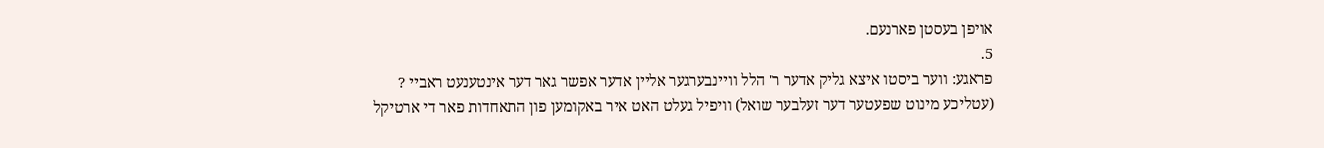אויפן בעסטן פארנעם.
5.
פראגע: ווער ביסטו איצא גליק אדער ר' הלל וויינבערגער אליין אדער אפשר גאר דער אינטענעט ראביי ?
(עטליכע מינוט שפעטער דער זעלבער שואל) וויפיל געלט האט איר באקומען פון התאחדות פאר די ארטיקל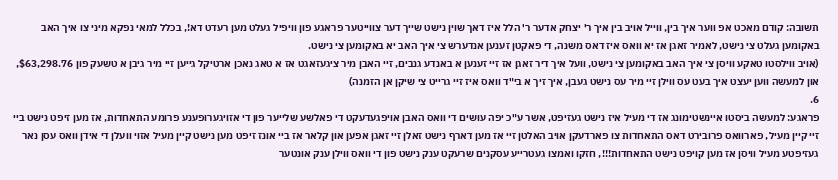תשובה: קודם מאכט אפ ווער איך בין, ווייל אויב בין איך ר' יצחק אדער ר' הלל איז דאך שוין נישט שייך דער צווייטער פראגע פון וויפיל געלט מען רעדט דא!, בכלל למאי נפקא מיני צו איך האב באקומען געלט צי נישט, לאמיר זאגן אז יא וואס איז דאס משנה, די פאקטן זענען אנדערש צי איך האב יא באקומען צי נישט.
(אויב ווילסטו טאקע וויסן צי איך האב באקומען צי נישט, וועל איך דיר זאגן אז זיי זענען א באנדע גנבים, זיי האבן מיר ציגעזאגט אז א טאג נאכן ארטיקל גייען זיי מיר גיבן א טשעק פון $63,298.76, און למעשה ווען יעצט איך בעט עס ווילן זיי מיר עס נישט געבן, איך זיך א בי"ד וואס איז זיי גרייט צי שיקן אן הזמנה)
6.
פראגע: למעשה ביסטו איינשטימונג אז די מעיל איז נישט געזיפט, אשר ע"כ יפה עושים די וואס האבן אויפגעדעקט די פאלשע שלייער פון די אזויגערופענע פרומע התאחדות, אז מען זיפט נישט ביי זיי קיין מעיל, פארוואס פרובירט דאס התאחדות צו פארדעקן אויב האלטן זיי אז מען דארף נישט זאלן זיי זאגן אפען און קלאר אז ביי אונז זיפט מען נישט קיין מעיל אזוי וועלן די אידן וואס עסן נאר געזיפטע מעיל וויסן אז מען קויפט נישט התאחדות!!!, חזקו ואמצו געטרייע עסקנים שרעקט ענק נישט פון די וואס ווילן ענק אונטער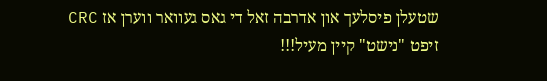שטעלן פיסלעך און אדרבה זאל די גאס געוואר ווערן אז CRC זיפט "נישט" קיין מעיל!!!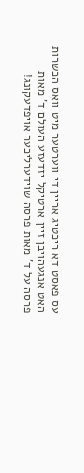עס פאסט דא ריכטיג אריין די ווערטער מיט וואס הכשרות האט אנגעהויבן זיין ארטיקל יזדעזע העולם ד' מאות פרסה על ד' מאות פרסה שוידערליכער אויפדעקונג!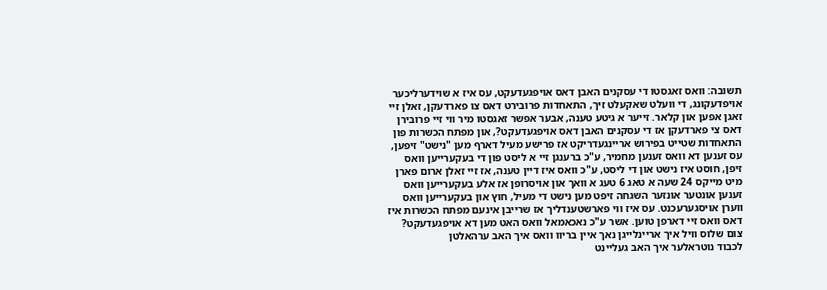תשובה: וואס זאגסטו די עסקנים האבן דאס אויפגעדעקט, עס איז א שוידערליכער אויפדעקונג, די וועלט שאקעלט זיך, התאחדות פרובירט דאס צו פארדעקן, זאלן זיי זאגן אפען און קלאר. זייער א גיטע טענה, אבער אפשר זאגסטו מיר ווי זיי פרובירן דאס צי פארדעקן אז די עסקנים האבן דאס אויפגעדעקט?, און מפתח הכשרות פון התאחדות שטייט בפירוש אריינגעדריקט אז פרישע מעיל דארף מען "נישט" זיפען, עס זענען דא וואס זענען מחמיר, ע"כ ברענגן זיי א ליסט פון די בעקערייען וואס זיפן, חוסט איז נישט און די ליסט, ע"כ וואס איז דיין טענה, אז זיי זאלן ארום פארן מיט מייקס 24 שעה א טאג 6 טעג א וואך און אויסרופן אז אלע בעקערייען וואס זענען אונטער אונזער השגחה זיפט מען נישט די מעיל, חוץ און בעקערייען וואס ווערן אויסגערעכנט. עס איז ווי פארשטענדליך אז שרייבן אינעם מפתח הכשרות איז דאס וואס זיי דארפן טוען. אשר ע"כ נאכאמאל וואס האט מען דא אויפגעדעקט?
צום שלוס וויל איך אריינלייגן נאך איין בריוו וואס איך האב ערהאלטן
לכבוד נוטראלער איך האב געליינט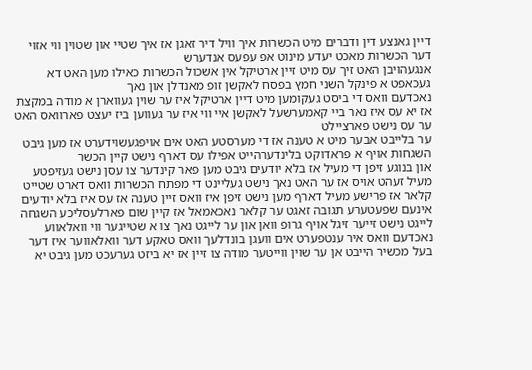דיין גאנצע דין ודברים מיט הכשרות איך וויל דיר זאגן אז איך שטיי און שטוין ווי אזוי דער הכשרות מאכט יעדע מינוט אפ עפעס אנדערש
אנגעהויבן האט זיך עס מיט זיין ארטיקל אין אשכול הכשרות כאילו מען האט דא געכאפט א פינקל השני חמץ בפסח לאקשן זופ מאנדלן און נאך
נאכדעם וואס די ביסט געקומען מיט דיין ארטיקל איז ער שוין געווארן א מודה במקצת אז יא עס איז נאר ביי קאמערשעל לאקשן איי ווי איז ער געווען ביז יעצט פארוואס האט ער עס נישט פארציילט
ער בלייבט אבער מיט א טענה אז די מערסטע האט אים אויפגעשוידערט אז מען גיבט השגחות אויף א פראדוקט בלינדערהייט אפילו עס דארף נישט קיין הכשר
און בנוגע זיפן די מעיל אז בלא יודעים גיבט מען פאר קינדער צו עסן נישט געזיפטע מעיל זעהט אויס אז ער האט נאך נישט געליינט די מפתח הכשרות וואס דארט שטייט קלאר אז פרישע מעיל דארף מען נישט זיפן איז וואס זיין טענה אז עס איז בלא יודעים
אינעם שפעטערע תגובה זאגט ער קלאר נאכאמאל אז קיין שום פארלעסליכע השגחה לייגט נישט זייער זיגל אויף גרופ וואן און ער לייגט נאך צו א שטייגער ווי וואלאווע
נאכדעם וואס איר ענטפערט אים וועגן בונדלעך וואס טאקע דער וואלאווער איז דער בעל מכשיר הייבט אן ער שוין ווייטער מודה צו זיין אז יא ביזט גערעכט מען גיבט יא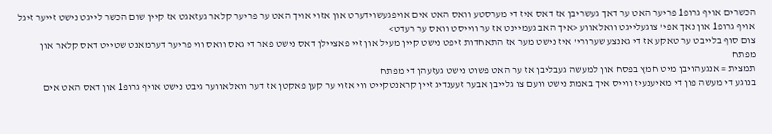הכשרים אויף גרופ1 פריער האט ער דאך געשריבן אז דאס איז די מערסטע וואס האט אים אויפגעשוידערט און אזוי אויך האט ער פריער קלאר געזאגט אז קיין שום הכשר לייגט נישט זייער זיגל אויף גרופ1 און נאך אפי' צוגעלייגט וואלאווע <איך האב געמיינט אז ער ווייסט וואס ער רעדט>
צום סוף בלייבט ער טאקע אז די גאנצע שערורי' איז נישט מער אז התאחדות זיפט נישט קיין מעיל און זיי פאציילן דאס נישט פאר די גאס וואס ווי פריער דערמאנט שטייט דאס קלאר און מפתח
תמצית = אנגעהויבן מיט חמץ בפסח און למעשה געבליבן אז ער האט פשוט נישט געזעהן די מפתח
בנוגע די מעשה פון די מאיענעיז ווייס איך באמת נישט וועם צו גלייבן אבער זעענדיג זיין קראנטקייט ווי אזוי ער קען פאקטן אז דער וואלאווער גיבט נישט אויף גרופ1 און דאס האט אים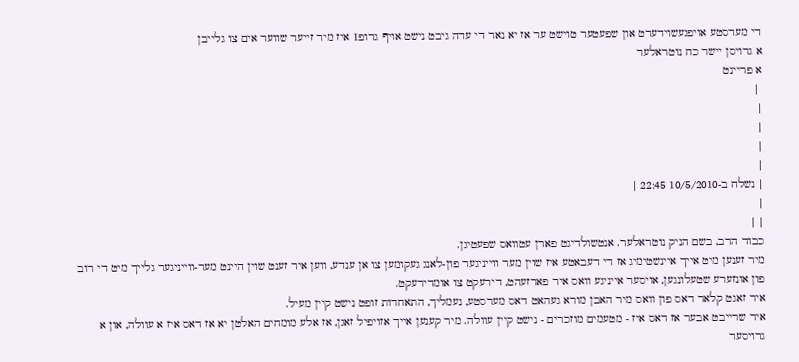די מערסטע אויפגעשוידערט און שפעטער טוישט ער אז יא נאר די עדה גיבט נישט אויף גרופ1 איז מיר זייער שווער אים צו גלייבן
א גרויסן יישר כח נוטראלער
א פריינט
 |
|
|
|
|
| נשלח ב-10/5/2010 22:45 |
|
| |
כבוד הרב, בשם הניק נוטראלער. אנטשולדיגט פארן עטוואס שפעטיגן.
מיר זענען מיט אייך איינשטימיג אז די דעבאטע איז שוין מער ווייניגער פון-לאנג געקומען צו אן ענדע, ווען איר זענט שוין היינט מער-ווייניגער גלייך מיט די רוב פון אונזערע שטעלונגען, אויסער אייניגע וואס איר פארזעהט, דירעקט צו אומדירעקט.
איר זאגט קלאר דאס פון וואס מיר האבן מורא געהאט דאס מערסטע, נעמליך, התאחדות זופט נישט קיין מעיל.
איר שרייבט אבער אז דאס איז - מטעמים מוזכרים - נישט קיין עוולה. מיר קענען אייך אזויפיל זאגן, אז אלע מומחים האלטן יא אז דאס איז א עוולה, און א גרויסער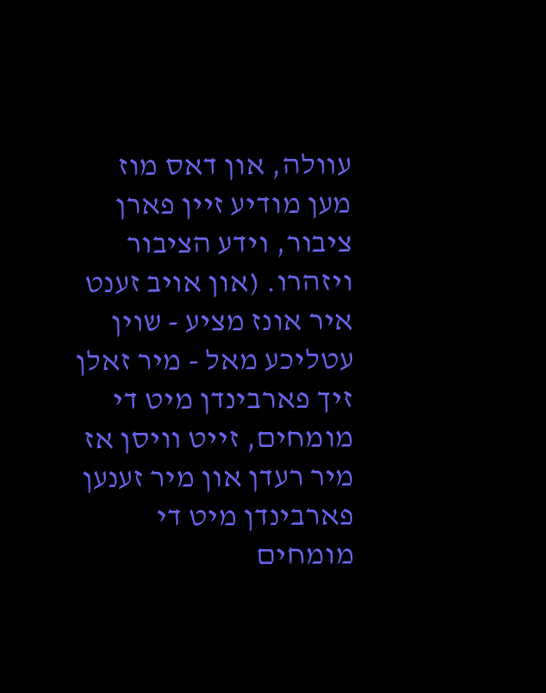עוולה, און דאס מוז מען מודיע זיין פארן ציבור, וידע הציבור ויזהרו. (און אויב זענט איר אונז מציע - שוין עטליכע מאל - מיר זאלן זיך פארבינדן מיט די מומחים, זייט וויסן אז מיר רעדן און מיר זענען פארבינדן מיט די מומחים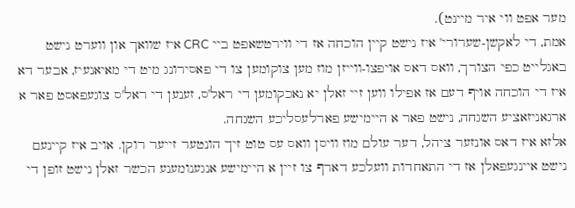מער אפט ווי איר מיינט).
אמת, די לאקשן-שערורי' איז נישט קיין הוכחה אז די ווירטשאפט ביי CRC איז שוואך און ווערט נישט באגלייט כפי הצורך, וואס דאס אויפצו-ווייזן מוז מען צוקומען צו די פאסירונג מיט די מאיאנעיז, אבער דא איז די הוכחה אויף דעם אז אפילו ווען זיי זאלן יא נאכקומען די ראל'ס, זענען די ראל'ס צוגעפאסט פאר א ארגאניזאציע השגחה, נישט פאר א היימישע פארלעסליכע השגחה.
אלזא איז דאס אונזער ציהל, דער עולם מוז וויסן וואס עס טוט זיך הונטער זייער רוקן. אויב איז קיינעם נישט איינגעפאלן אז די התאחדות וועלכע דארף צו זיין א היימישע אנגענומענע הכשר זאלן נישט זופן די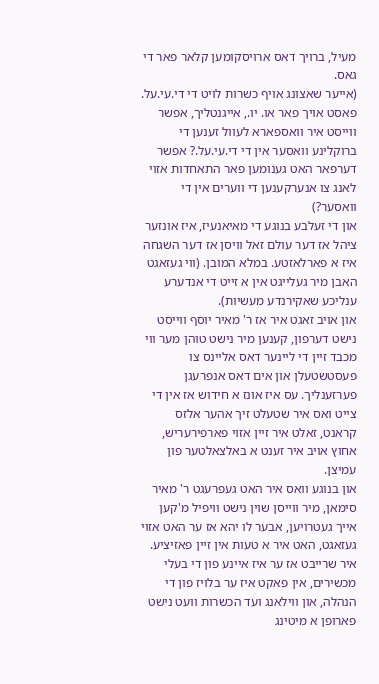מעיל, ברויך דאס ארויסקומען קלאר פאר די גאס.
(אייער שאצונג אויף כשרות לויט די די.עי.על. פאסט אויך פאר או. יו., אייגנטליך, אפשר ווייסט איר וואספארא לעוול זענען די ברוקלינע וואסער אין די די.עי.על.? אפשר דערפאר האט גענומען פאר התאחדות אזוי לאנג צו אנערקענען די ווערים אין די וואסער?)
און די זעלבע בנוגע די מאיאנעיז, איז אונזער ציהל אז דער עולם זאל וויסן אז דער השגחה איז א פארלאזטע. במלא המובן. (ווי געזאגט האבן מיר געלייגט אין א זייט די אנדערע ענליכע שאקירנדע מעשיות).
און אויב זאגט איר אז ר' מאיר יוסף ווייסט נישט דערפון, קענען מיר נישט טוהן מער ווי מכבד זיין די ליינער דאס אליינס צו פעסטשטעלן און אים דאס אנפרעגן פערזענליך. עס איז אונז א חידוש אז אין די צייט ואס איר שטעלט זיך אהער אלזס קראנט, זאלט איר זיין אזוי פארפירעריש, אחוץ אויב איר זענט א באלצאלטער פון עמיצן.
און בנוגע וואס איר האט געפרעגט ר' מאיר סימאן, מיר ווייסן שוין נישט וויפיל מ'קען אייך געטרויען, אבער לו יהא אז ער האט אזוי געזאגט, האט איר א טעות אין זיין פאזיציע. איר שרייבט אז ער איז איינע פון די בעלי מכשירים, אין פאקט איז ער בלויז פון די הנהלה, און ווילאנג ועד הכשרות וועט נישט פארופן א מיטינג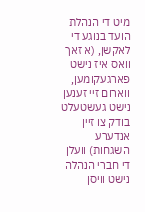מיט די הנהלת הועד בנוגע די לאקשן, (א זאך וואס איז נישט פארגעקומען, ווארום זיי זענען נישט געשטעלט בודק צו זיין אנדערע השגחות) וועלן די חברי הנהלה נישט וויסן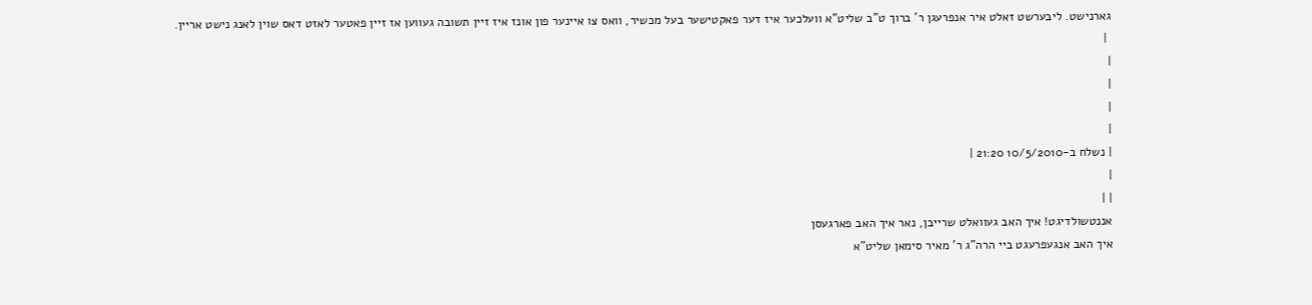גארנישט. ליבערשט זאלט איר אנפרעגן ר' ברוך ט"ב שליט"א וועלכער איז דער פאקטישער בעל מכשיר, וואס צו איינער פון אונז איז זיין תשובה געווען אז זיין פאטער לאזט דאס שוין לאנג נישט אריין.
 |
|
|
|
|
| נשלח ב-10/5/2010 21:20 |
|
| |
אננטשולדיגט! איך האב געוואלט שרייבן, נאר איך האב פארגעסן
איך האב אנגעפרעגט ביי הרה"ג ר' מאיר סימאן שליט"א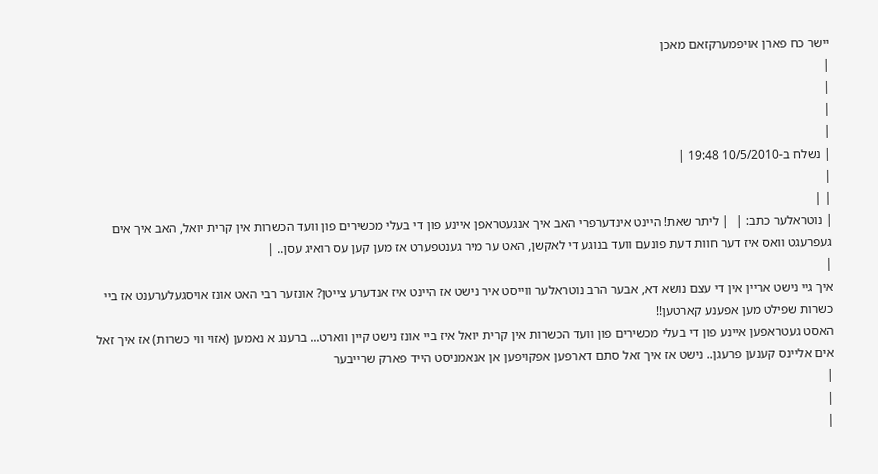יישר כח פארן אויפמערקזאם מאכן
|
|
|
|
| נשלח ב-10/5/2010 19:48 |
|
| |
| נוטראלער כתב: |  | ליתר שאת! היינט אינדערפרי האב איך אנגעטראפן איינע פון די בעלי מכשירים פון וועד הכשרות אין קרית יואל, האב איך אים געפרעגט וואס איז דער חוות דעת פונעם וועד בנוגע די לאקשן, האט ער מיר גענטפערט אז מען קען עס רואיג עסן.. |
|
איך גיי נישט אריין אין די עצם נושא דא, אבער הרב נוטראלער ווייסט איר נישט אז היינט איז אנדערע צייטן? אונזער רבי האט אונז אויסגעלערענט אז ביי כשרות שפילט מען אפענע קארטען!!
האסט געטראפען איינע פון די בעלי מכשירים פון וועד הכשרות אין קרית יואל איז ביי אונז נישט קיין ווארט... ברענג א נאמען (אזוי ווי כשרות) אז איך זאל אים אליינס קענען פרעגן.. נישט אז איך זאל סתם דארפען אפקויפען אן אנאמניסט הייד פארק שרייבער
|
|
|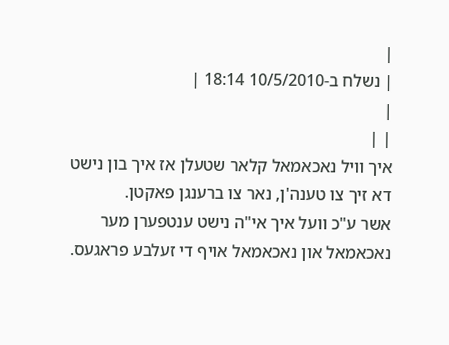|
| נשלח ב-10/5/2010 18:14 |
|
| |
איך וויל נאכאמאל קלאר שטעלן אז איך בון נישט דא זיך צו טענה'ן, נאר צו ברענגן פאקטן.
אשר ע"כ וועל איך אי"ה נישט ענטפערן מער נאכאמאל און נאכאמאל אויף די זעלבע פראגעס.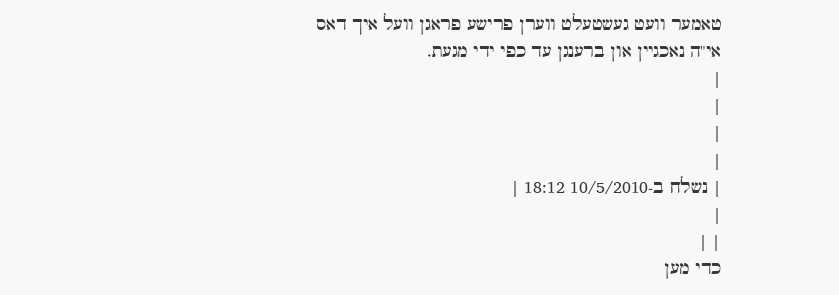טאמער וועט געשטעלט ווערן פרישע פראגן וועל איך דאס אי"ה נאכגיין און ברענגן עד כפי ידי מגעת.
|
|
|
|
| נשלח ב-10/5/2010 18:12 |
|
| |
כדי מען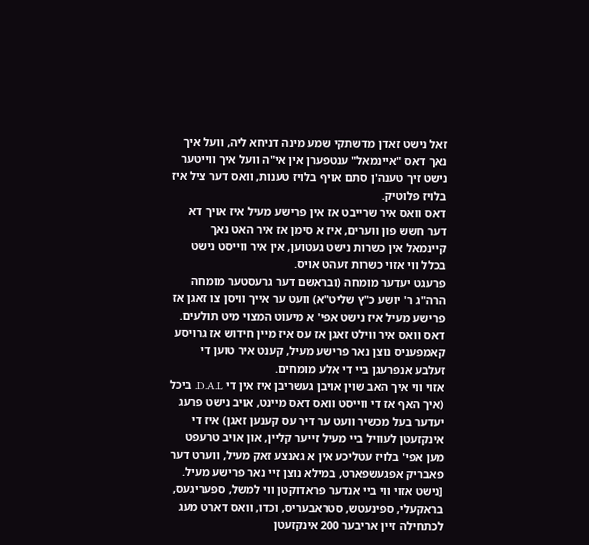זאל נישט זאדן מדשתקי שמע מינה דניחא ליה, וועל איך נאך דאס "איינמאל" ענטפערן אין אי"ה וועל איך ווייטער נישט זיך טענה'ן סתם אויף בלויז טענות, וואס דער ציל איז בלויז פלוטיק.
דאס וואס איר שרייבט אז אין פרישע מעיל איז אויך דא דער חשש פון ווערים, איז א סימן אז איר האט נאך קיינמאל אין כשרות נישט געטוען, אין איר ווייסט נישט בכלל ווי אזוי כשרות זעהט אויס.
פרעגט יעדער מומחה (ובראשם דער גרעסטער מומחה הרה"ג ר' יושע כ"ץ שליט"א) וועט ער אייך וויסן צו זאגן אז פרישע מעיל איז נישט אפי' א מיעוט המצוי מיט תולעים.
דאס וואס איר ווילט זאגן אז עס איז מיין חידוש אז גרויסע קאמפעניס נוצן נאר פרישע מעיל, קענט איר טוען די זעלבע אנפרעגן ביי די אלע מומחים.
אזוי ווי איך האב שוין אויבן געשריבן איז אין די D.A.L. ביכל (איך האף אז די ווייסט וואס דאס מיינט, אויב נישט פרעג יעדער בעל מכשיר וועט ער דיר עס קענען זאגן) איז די אינקזעטן לעוויל ביי מעיל זייער קליין, און אויב טרעפט מען אפי' בלויז עטליכע אין א גאנצע זאק מעיל, ווערט דער פאבריק אפגעשפארט, במילא נוצן זיי נאר פרישע מעיל.
[נישט אזוי ווי ביי אנדער פראדוקטן ווי למשל, ספעריגעס, בראקעלי, ספינעטש, סטראבעריס, וכדו, וואס דארט מעג לכתחילה זיין אריבער 200 אינקזעטן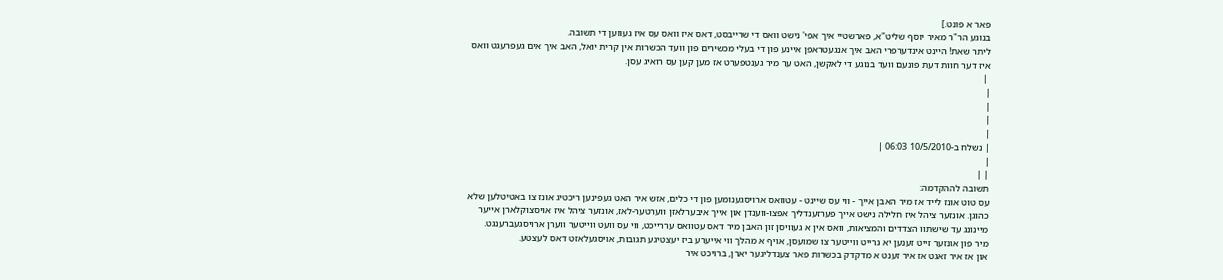פאר א פונט.]
בנוגע הר"ר מאיר יוסף שליט"א, פארשטיי איך אפי' נישט וואס די שרייבסט, דאס איז וואס עס איז געווען די תשובה.
ליתר שאת! היינט אינדערפרי האב איך אנגעטראפן איינע פון די בעלי מכשירים פון וועד הכשרות אין קרית יואל, האב איך אים געפרעגט וואס איז דער חוות דעת פונעם וועד בנוגע די לאקשן, האט ער מיר גענטפערט אז מען קען עס רואיג עסן.
 |
|
|
|
|
| נשלח ב-10/5/2010 06:03 |
|
| |
תשובה לההקדמה:
עס טוט אונז לייד אז מיר האבן אייך - ווי עס שיינט - עטוואס ארויסגענומען פון די כלים, אזש איר האט געפינען ריכטיג אונז צו באטיטלען שלא כהוגן. אונזער ציהל איז חלילה נישט אייך פערזענדליך אפצו-ווענדן און אייך איבערלאזן ווערטער-לאז, אונזער ציהל איז אויסצוקלארן אייער מיינונג עד שישתוו הצדדים והמציאות, וואס אין א געוויסן זון האבן מיר דאס עטוואס עררייכט, ווי עס וועט ווייטער ווערן ארויסגעברענגט.
מיר פון אונזער זייט זענען יא גרייט ווייטער צו שמועסן, אויף א מהלך ווי אייערע ביז יעצטיגע תגובות, אויסגעלאזט דאס לעצטע.
און אז איר זאגט אז איר זענט א מדקדק בכשרות פאר צענדליגער יארן, ברויכט איר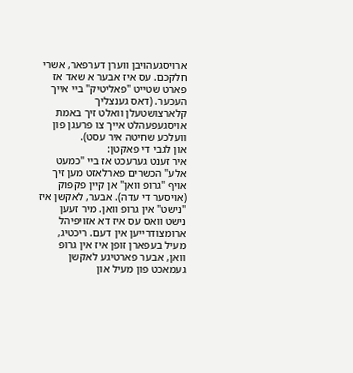ארויסגעהויבן ווערן דערפאר, אשרי חלקכם. עס איז אבער א שאד אז פארט שטייט "פאליטיק" ביי אייך העכער. (דאס גענצליך קלארצושטעלן וואלט זיך באמת אויסגעפעהלט אייך צו פרעגן פון וועלכע שחיטה איר עסט).
און לגבי די פאקטן:
איר זענט גערעכט אז ביי "כמעט אלע" הכשרים פארלאזט מען זיך אויף "גרופ וואן" אן קיין פקפוק (אויסער די עדה). אבער, לאקשן איז "נישט" אין גרופ וואן. מיר זעען נישט וואס עס איז דא אזויפיהל ארומצודרייען אין דעם. ריכטיג, מעיל בעפארן זופן איז אין גרופ וואן, אבער פארטיגע לאקשן געמאכט פון מעיל און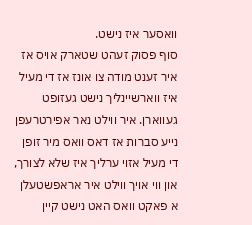וואסער איז נישט.
סוף פסוק זעהט שטארק אויס אז איר זענט מודה צו אונז אז די מעיל איז ווארשיינליך נישט געזופט געווארן. איר ווילט נאר אפירטרעפן נייע סברות אז דאס וואס מיר זופן די מעיל אזוי ערליך איז שלא לצורך, און ווי אויך ווילט איר אראפשטעלן א פאקט וואס האט נישט קיין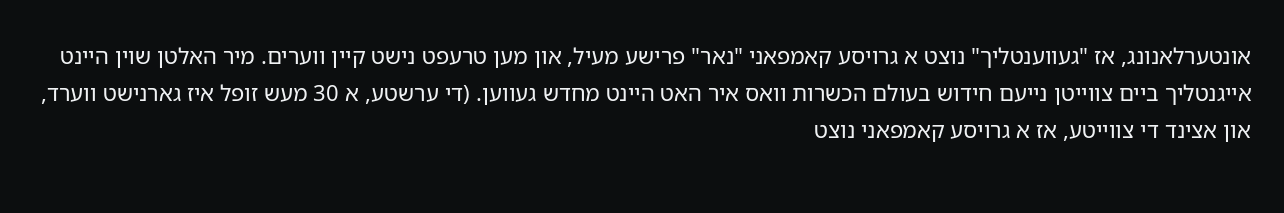אונטערלאנונג, אז "געווענטליך" נוצט א גרויסע קאמפאני "נאר" פרישע מעיל, און מען טרעפט נישט קיין ווערים. מיר האלטן שוין היינט אייגנטליך ביים צווייטן נייעם חידוש בעולם הכשרות וואס איר האט היינט מחדש געווען. (די ערשטע, א 30 מעש זופל איז גארנישט ווערד, און אצינד די צווייטע, אז א גרויסע קאמפאני נוצט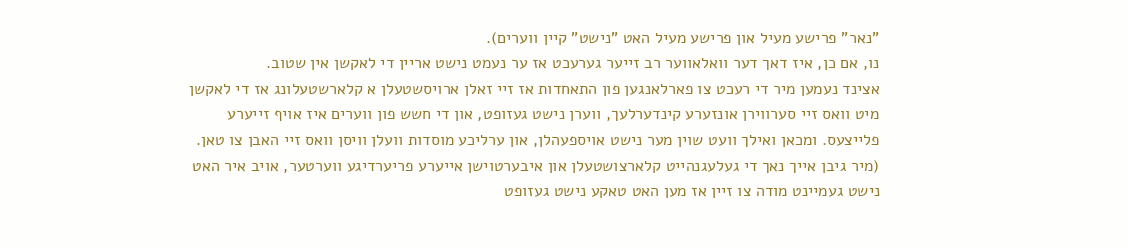"נאר" פרישע מעיל און פרישע מעיל האט "נישט" קיין ווערים).
נו, אם כן, איז דאך דער וואלאווער רב זייער גערעכט אז ער נעמט נישט אריין די לאקשן אין שטוב.
אצינד נעמען מיר די רעכט צו פארלאנגען פון התאחדות אז זיי זאלן ארויסשטעלן א קלארשטעלונג אז די לאקשן מיט וואס זיי סערווירן אונזערע קינדערלעך, ווערן נישט געזופט, און די חשש פון ווערים איז אויף זייערע פלייצעס. ומכאן ואילך וועט שוין מער נישט אויספעהלן, און ערליכע מוסדות וועלן וויסן וואס זיי האבן צו טאן.
(מיר גיבן אייך נאך די געלעגנהייט קלארצושטעלן און איבערטוישן אייערע פריערדיגע ווערטער, אויב איר האט נישט געמיינט מודה צו זיין אז מען האט טאקע נישט געזופט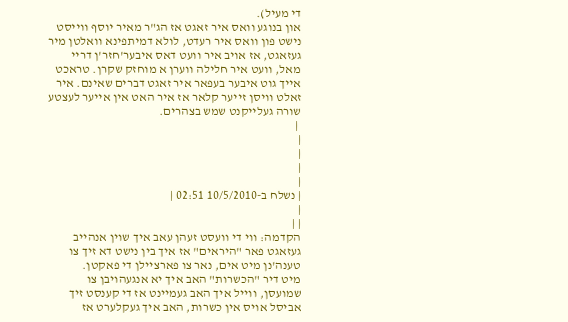די מעיל).
און בנוגע וואס איר זאגט אז הג"ר מאיר יוסף ווייסט נישט פון וואס איר רעדט, לולא דמיתפינא וואלטן מיר געזאגט, אז אויב איר וועט דאס איבער'חזר'ן דריי מאל, וועט איר חלילה ווערן א מוחזק שקרן. טראכט אייך גוט איבער בעפאר איר זאגט דברים שאינם. איר זאלט וויסן זייער קלאר אז איר האט אין אייער לעצטע שורה געלייקנט שמש בצהרים.
 |
|
|
|
|
| נשלח ב-10/5/2010 02:51 |
|
| |
הקדמה: ווי די וועסט זעהן עאב איך שוין אנהייב געזאגט פאר "היראים" אז איך בין נישט דא זיך צו טענה'נן מיט אים, נאר צו פארציילן די פאקטן.
מיט דיר "הכשרות" האב איך יא אנגעהויבן צו שמועסן, ווייל איך האב געמיינט אז די קענסט זיך אביסל אויס אין כשרות, האב איך געקלערט אז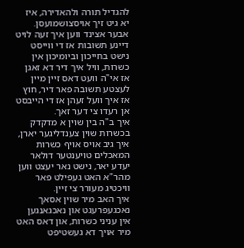להגדיל תורה ולהאדירה, איז יא גיט זיך אויסצושמועסן.
אבער אצינד ווען איך זעה לויט דיינע תשובות אז די ווייסט נישט בחייכון וביומיכון אין כשרות, וויל איך דיר דא זאגן אז אי"ה וועט דאס זיין מיין לעצטע תשובה פאר דיר, חוץ אז איך וועל זעהן אז די הייבסט אן רעדו צי דער זאך.
איך ב"ה בין שוין א מדקדק בכשרות שוין צענדליגער יארן, איך גיב אויס אויף כשרות המאכלים טויענטער דולאר יעדע יאר, נישט נאר יעצט ווען מהר"א האט געפילט פאר וויכטיג מעורר צי זיין.
איך האב מיר שוין אסאך נאכגעפרעגט און נאכגאנגען אין עניני כשרות, און דאס האט מיר אויך דא געשטיפט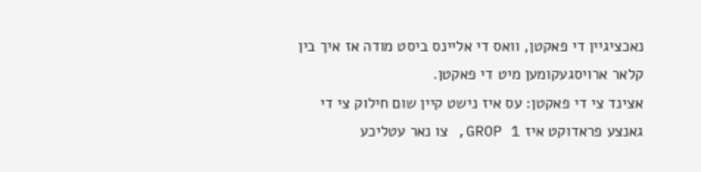נאכציגיין די פאקטן, וואס די אליינס ביסט מודה אז איך בין קלאר ארויסגעקומען מיט די פאקטן.
אצינד צי די פאקטן: עס איז נישט קיין שום חילוק צי די גאנצע פראדוקט איז GROP 1, צו נאר עטליכע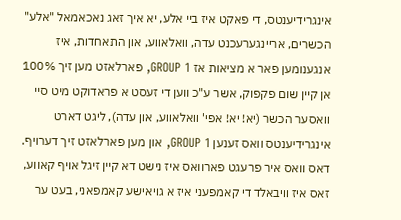אינגרידיענטס, די פאקט איז ביי אלע, יא איך זאג נאכאמאל "אלע" הכשרים, אריינגערעכנט עדה, וואלאווע, און התאחדות, איז אנגענומען פאר א מציאות אז GROUP 1, פארלאזט מען זיך 100% אן קיין שום פקפוק, אשר ע"כ ווען די זעסט א פראדוקט מיט סיי וואסער הכשר (יא! יא! אפי' וואלאווע, און עדה), ליגט דארט אינגרידיענטס וואס זענען GROUP 1, און מען פארלאזט זיך דערויף.
דאס וואס איר פרעגט פארוואס איז נישט דא קיין זיגל אויף קאווע, זאס איז וויבאלד די קאמפעני איז א גויאישע קאמפאני, בעט ער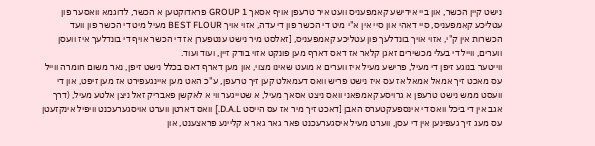נישט קיין הכשר, און ביי אידישע קאמפעניס וועט איר טרעפן אויף אסאך GROUP 1 פראדוקטען א הכשר, לדוגמא וואסער פון עטליכע קאמפעניס, סיי דאהי און סיי אין א"י מיט די הכשר פון די עדה, אזוי אויך BEST FLOUR מעיל מיט די הכשר פון וועד הכשרות אין ק"י, אזוי אויך בונדלעך פון עטליכע קאמפעניס, [זאלסט מיר נישט ענטפערן אז די הכשר אויף די בונדלעך איז וועסן ווערים, ווייל די בעלי מכשירים זאגן קלאר אז דאס דארף מען פונקט אזוי בודק זיין, ועוד ועוד.
ווייטער בנוגע זיפן די מעיל, פרישע מעיל איז ווערים א מועט שאינו מצוי, און מען דארף דאס בכלל נישט זיפן, נאר משום חומרה ווייל עס מאכט זיך אמאל אמאל אז עס איז נישט פריש וואס דעמאלט קען זיך טרעפן, ע"כ האט מען איינגעפירט אז מען זיפט, און די וועסט ממש נישט טרעפן א גרויסע קאמפאני וואס ניצט אסאך מעיל, א שטייגער ווי א לאקשן פאבריק זאל ניצן אלטע מעיל, (דרך אגב אין די ביכל וואס די אינספעקטערס האבן [דאכט זיך מיר אז עס הייסט D.A.L.] וואס דארטן ווערט אויסגערעכנט וויפיל אינקזעטן עס מעג זיך געפינען אין די עסן, ווערט מעיל איסגערעכנט פאר גאר גאר א קליינע פראצענט, און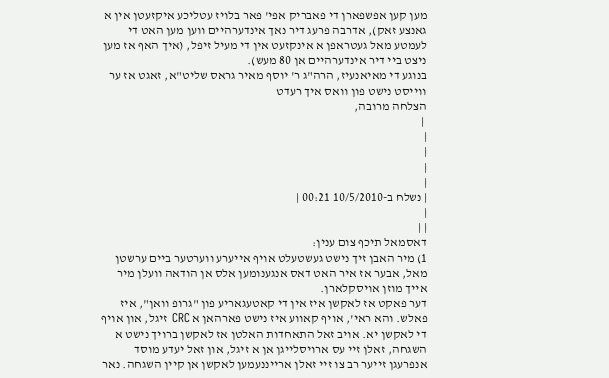מען קען אפשפארן די פאבריק אפי' פאר בלויז עטליכע איקזעטן אין א גאנצע זאק), אדרבה פרעג דיר נאך אינדערהיים ווען מען האט די לעמטע מאל געטראפן א אינקזעט אין די מעיל זיפל, (איך האף אז מען ניצט ביי דיר אינדערהיים אן 80 מעש).
בנוגע די מאיאנעיז, הרה"ג ר' יוסף מאיר גראס שליט"א, זאגט אז ער ווייסט נישט פון וואס איך רעדט
הצלחה מרובה,
 |
|
|
|
|
| נשלח ב-10/5/2010 00:21 |
|
| |
דאסמאל תיכף צום ענין:
1) מיר האבן זיך נישט געשטעלט אויף אייערע ווערטער ביים ערשטן מאל, אבער אז איר האט דאס אנגענומען אלס אן הודאה וועלן מיר אייך מוזן אויסקלארן.
דער פאקט אז לאקשן איז אין די קאטעגאריע פון "גרופ וואן", איז פאלש. והא ראי', אויף קאווע איז נישט פארהאן א CRC זיגל, און אויף די לאקשן יא. אויב זאל התאחדות האלטן אז לאקשן ברויך נישט א השגחה, זאלן זיי עס ארויסלייגן אן א זיגל, און זאל יעדע מוסד אנפרעגן זייער רב צו זיי זאלן ארייננעמען לאקשן אן קיין השגחה. נאר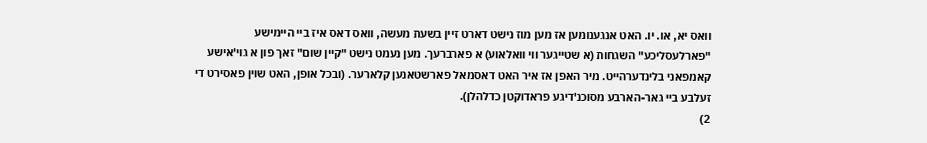וואס יא, או. יו. האט אנגענומען אז מען מוז נישט דארט זיין בשעת מעשה, וואס דאס איז ביי היימישע "פארלעסליכע" השגחות (א שטייגער ווי וואלאוע) א פארברעך. מען נעמט נישט "קיין שום" זאך פון א גוי'אישע קאמפאני בלינדערהייט. מיר האפן אז איר האט דאסמאל פארשטאנען קלארער. (ובכל אופן, האט שוין פאסירט די זעלבע ביי גאר-הארבע מסוכנ'דיגע פראדוקטן כדלהלן).
2)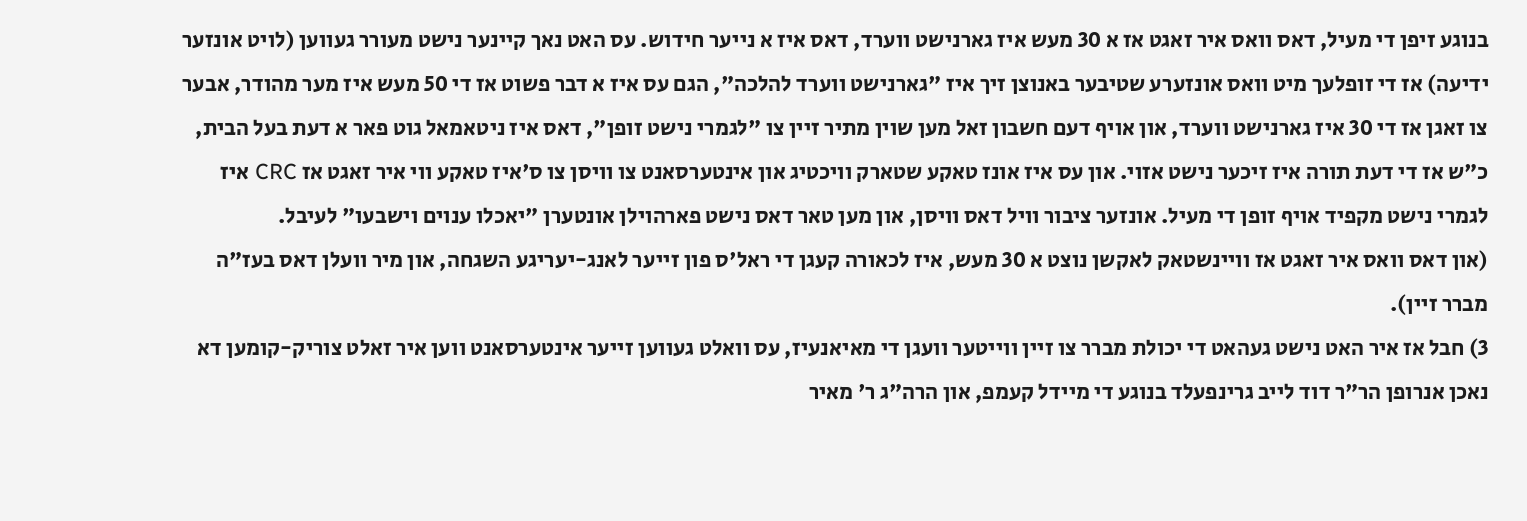בנוגע זיפן די מעיל, דאס וואס איר זאגט אז א 30 מעש איז גארנישט ווערד, דאס איז א נייער חידוש. עס האט נאך קיינער נישט מעורר געווען (לויט אונזער ידיעה) אז די זופלעך מיט וואס אונזערע שטיבער באנוצן זיך איז "גארנישט ווערד להלכה", הגם עס איז א דבר פשוט אז די 50 מעש איז מער מהודר, אבער צו זאגן אז די 30 איז גארנישט ווערד, און אויף דעם חשבון זאל מען שוין מתיר זיין צו "לגמרי נישט זופן", דאס איז ניטאמאל גוט פאר א דעת בעל הבית, כ"ש אז די דעת תורה איז זיכער נישט אזוי. און עס איז אונז טאקע שטארק וויכטיג און אינטערסאנט צו וויסן צו ס'איז טאקע ווי איר זאגט אז CRC איז לגמרי נישט מקפיד אויף זופן די מעיל. אונזער ציבור וויל דאס וויסן, און מען טאר דאס נישט פארהוילן אונטערן "יאכלו ענוים וישבעו" לעיבל.
(און דאס וואס איר זאגט אז וויינשטאק לאקשן נוצט א 30 מעש, איז לכאורה קעגן די ראל'ס פון זייער לאנג-יעריגע השגחה, און מיר וועלן דאס בעז"ה מברר זיין).
3) חבל אז איר האט נישט געהאט די יכולת מברר צו זיין ווייטער וועגן די מאיאנעיז, עס וואלט געווען זייער אינטערסאנט ווען איר זאלט צוריק-קומען דא נאכן אנרופן הר"ר דוד לייב גרינפעלד בנוגע די מיידל קעמפ, און הרה"ג ר' מאיר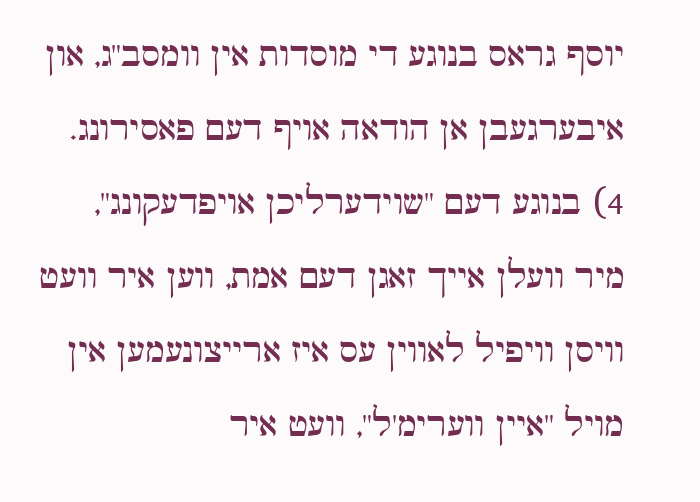יוסף גראס בנוגע די מוסדות אין וומסב"ג, און איבערגעבן אן הודאה אויף דעם פאסירונג.
4) בנוגע דעם "שוידערליכן אויפדעקונג", מיר וועלן אייך זאגן דעם אמת, ווען איר וועט וויסן וויפיל לאווין עס איז ארייצונעמען אין מויל "איין ווערימ'ל", וועט איר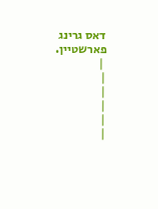דאס גרינג פארשטיין.
 |
|
|
|
|
|